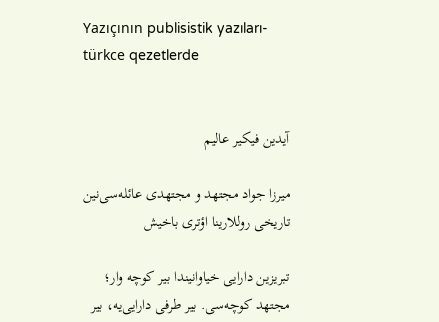Yazıçının publisistik yazıları-türkce qezetlerde


آیدین فیکیر عالیم

میرزا جواد مجتهد و مجتهدی عائله‌سی‌نین تاریخی روللارینا اؤتری باخیش

تبریزین دارایی خیاوانیندا بیر کوچه وار؛ مجتهد کوچه‌سی. بیر طرفی دارایی‌یه، بیر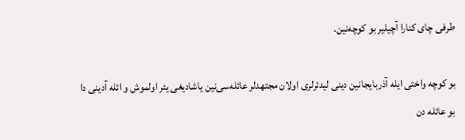طرفی چای کنارا آچیلیر بو کوچه‌نین.

بو کوچه واختی ایله آذربایجانین دینی ‌لیدئرلری اولان مجتهدلر عائله‌سی‌نین یاشادیغی یئر اولموش و ائله آدینی دا بو عائله دن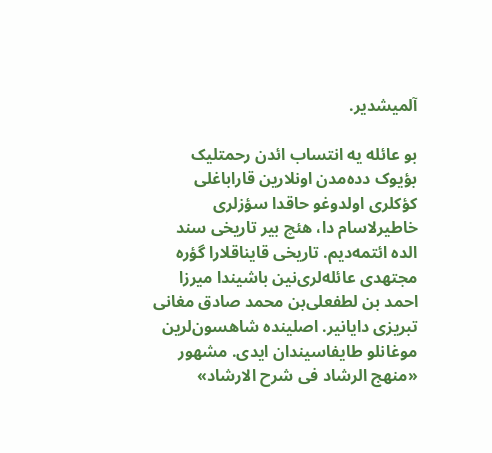آلمیشدیر.

بو عائله یه انتساب ائدن رحمتلیک بؤیوک دده‌مدن اونلارین قاراباغلی کؤکلری اولدوغو حاقدا سؤزلری خاطیرلاسام دا، هئچ بیر تاریخی سند الده ائتمه‌دیم. تاریخی قایناقلارا گؤره مجتهدی عائله‌لری‌نین باشیندا میرزا احمد بن لطفعلی‌بن محمد صادق مغانی تبریزی دایانیر. اصلینده شاهسون‌لرین موغانلو طایفاسیندان ایدی. مشهور «منهج الرشاد فی شرح الارشاد»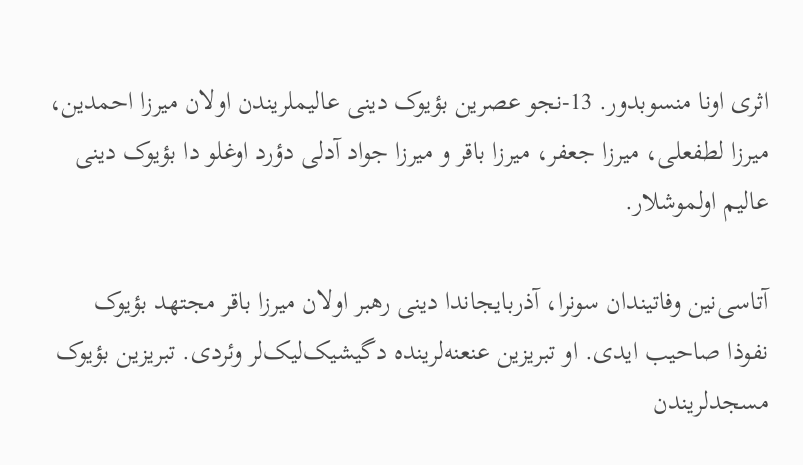اثری اونا منسوبدور. 13-نجو عصرین بؤیوک دینی عالیملریندن اولان میرزا احمدین، میرزا لطفعلی، میرزا جعفر، میرزا باقر و میرزا جواد آدلی دؤرد اوغلو دا بؤیوک دینی عالیم اولموشلار.

آتاسی‌نین وفاتیندان سونرا، آذربایجاندا دینی رهبر اولان میرزا باقر مجتهد بؤیوک نفوذا صاحیب ایدی. او تبریزین عنعنه‌لرینده دگیشیک‌لیک‌لر وئردی. تبریزین بؤیوک مسجدلریندن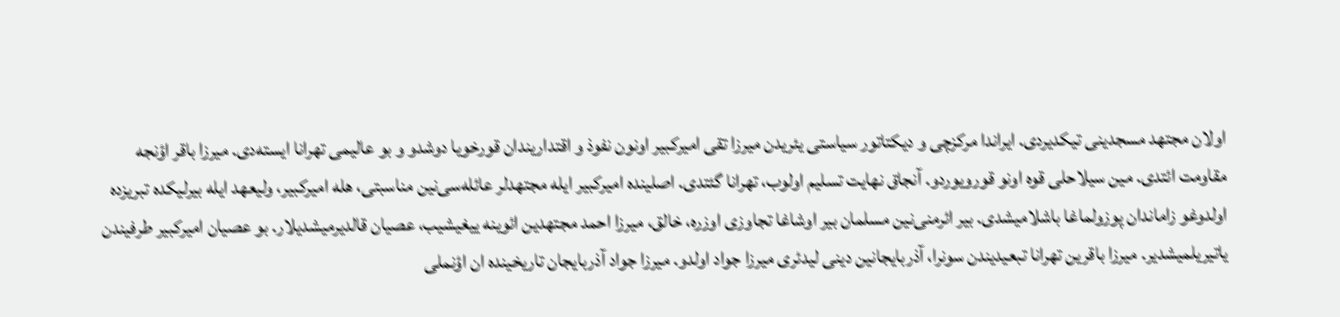اولان مجتهد مسجدینی تیکدیردی. ایراندا مرکزچی و دیکتاتور سیاستی یئریدن میرزا تقی امیرکبیر اونون نفوذ و اقتداریندان قورخویا دوشدو و بو عالیمی تهرانا ایسته‌دی. میرزا باقر اؤنجه مقاومت ائتدی. مین سیلاحلی قوه اونو قورویوردو. آنجاق نهایت تسلیم اولوب، تهرانا گئتدی. اصلینده امیرکبیر ایله مجتهدلر عائله‌سی‌نین مناسبتی، هله امیرکبیر، ولیعهد ایله بیرلیکده تبریزده اولدوغو زاماندان پوزولماغا باشلامیشدی. بیر ائرمنی‌نین مسلمان بیر اوشاغا تجاوزی اوزره، خالق، میرزا احمد مجتهدین ائوینه ییغیشیب، عصیان قالدیرمیشدیلار. بو عصیان امیرکبیر طرفیندن یاتیریلمیشدیر. میرزا باقرین تهرانا تبعیدیندن سونرا، آذربایجانین دینی لیدئری میرزا جواد اولدو. میرزا جواد آذربایجان تاریخینده ان اؤنملی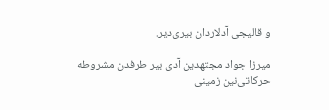و قالیجی آدلاردان بیری‌دیر.

میرزا جواد مجتهدین آدی بیر طرفدن مشروطه حرکاتی‌نین زمینی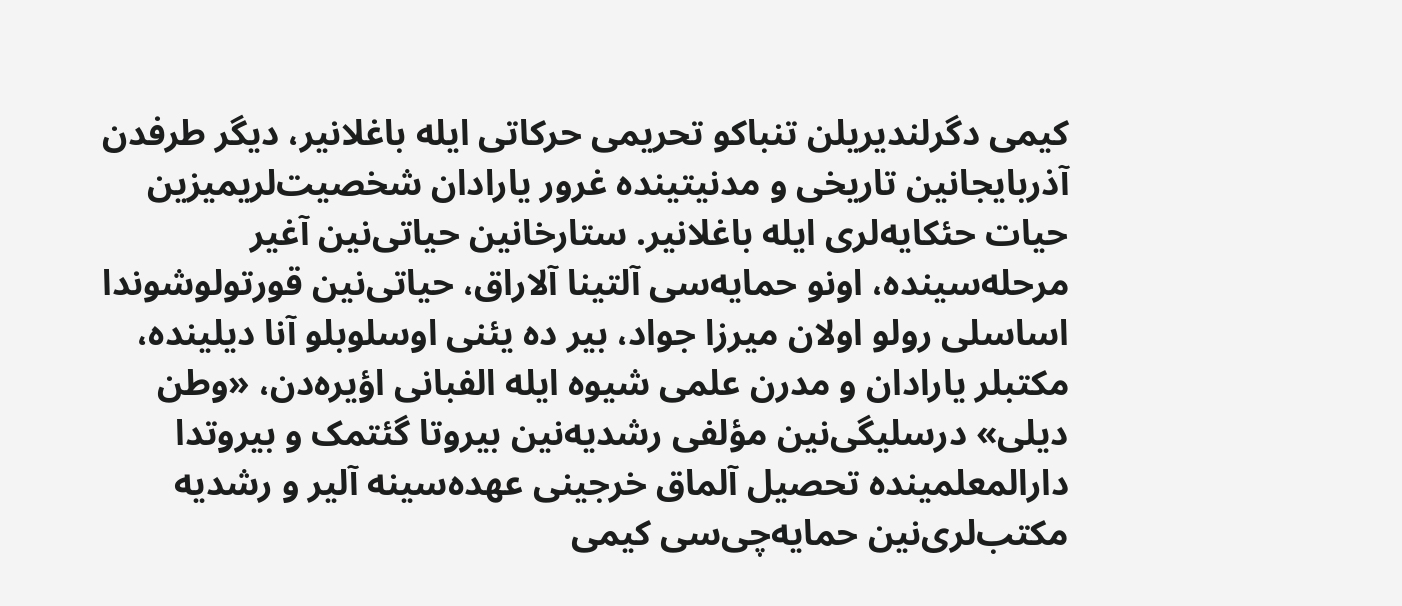کیمی دگرلندیریلن تنباکو تحریمی حرکاتی ایله باغلانیر، دیگر طرفدن آذربایجانین تاریخی و مدنیتینده غرور یارادان شخصیت‌لریمیزین حیات حئکایه‌لری ایله باغلانیر. ستارخانین حیاتی‌نین آغیر مرحله‌سینده، اونو حمایه‌سی آلتینا آلاراق، حیاتی‌نین قورتولوشوندا اساسلی رولو اولان میرزا جواد، بیر ده یئنی اوسلوبلو آنا دیلینده، مکتبلر یارادان و مدرن علمی شیوه ایله الفبانی اؤیره‌دن، «وطن دیلی» درسلیگی‌نین مؤلفی رشدیه‌نین بیروتا گئتمک و بیروتدا دارالمعلمینده تحصیل آلماق خرجینی عهده‌سینه آلیر و رشدیه مکتب‌لری‌نین حمایه‌چی‌سی کیمی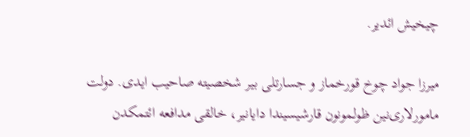چیخیش ائدیر.

میرزا جواد چوخ قورخماز و جسارتلی بیر شخصیته صاحیب ایدی. دولت مامورلاری‌نین ظولمونون قارشیسیندا دایانیر، خالقی مدافعه ائتمکدن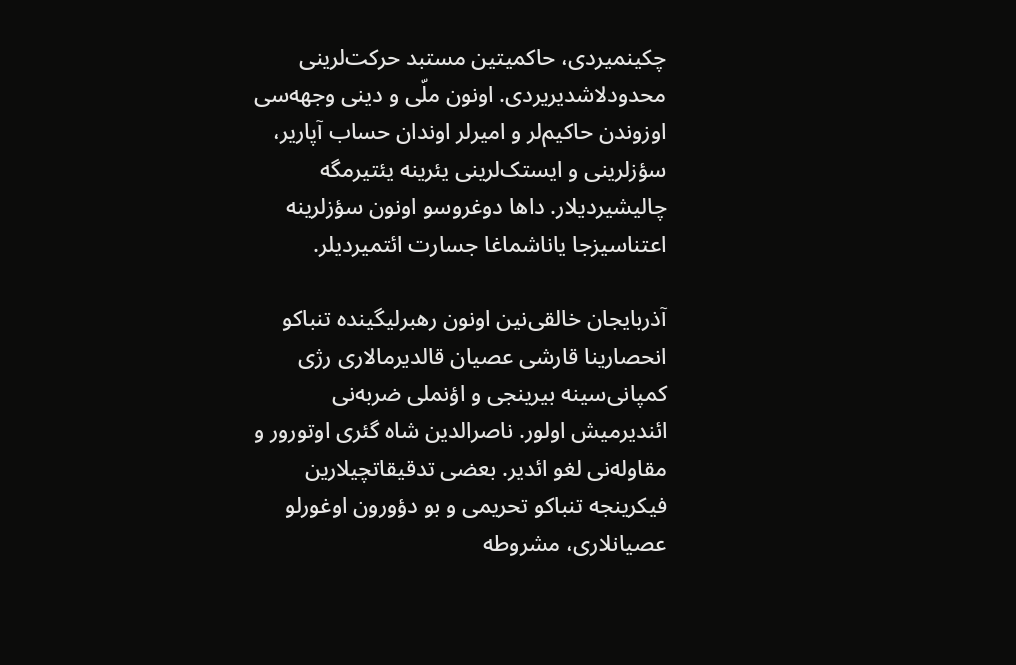چکینمیردی، حاکمیتین مستبد حرکت‌لرینی محدودلاشدیریردی. اونون ملّی و دینی وجهه‌سی اوزوندن حاکیم‌لر و امیرلر اوندان حساب آپاریر، سؤزلرینی و ایستک‌لرینی یئرینه یئتیرمگه چالیشیردیلار. داها دوغروسو اونون سؤزلرینه اعتناسیزجا یاناشماغا جسارت ائتمیردیلر.

آذربایجان خالقی‌نین اونون رهبرلیگینده تنباکو انحصارینا قارشی عصیان قالدیرمالاری رژی کمپانی‌سینه بیرینجی و اؤنملی ضربه‌نی ائندیرمیش اولور. ناصرالدین شاه گئری اوتورور و مقاوله‌نی لغو ائدیر. بعضی تدقیقاتچیلارین فیکرینجه تنباکو تحریمی و بو دؤورون اوغورلو عصیانلاری، مشروطه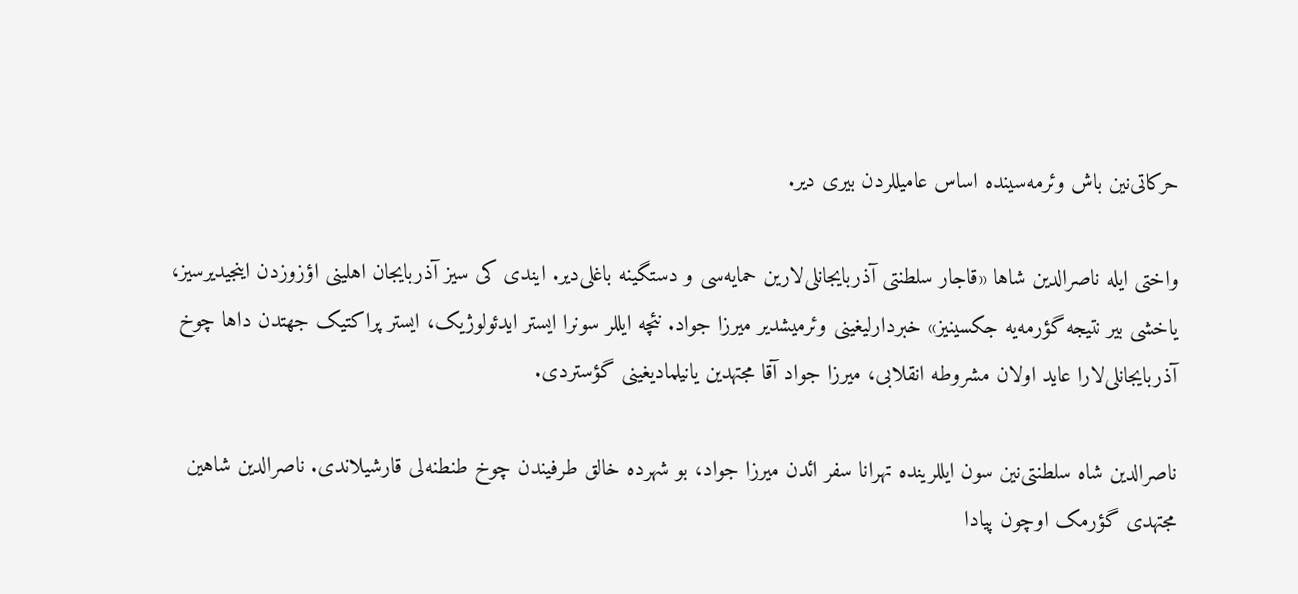حرکاتی‌نین باش وئرمه‌سینده اساس عامیللردن بیری دیر.

واختی ایله ناصرالدین شاها «قاجار سلطنتی آذربایجانلی‌لارین حمایه‌سی و دستگینه باغلی‌دیر. ایندی کی سیز آذربایجان اهلینی اؤزوزدن اینجیدیرسیز، یاخشی بیر نتیجه گؤرمه‌یه جکسینیز» خبردارلیغینی وئرمیشدیر میرزا جواد. نئچه ایللر سونرا ایستر ایدئولوژیک، ایستر پراکتیک جهتدن داها چوخ آذربایجانلی‌لارا عاید اولان مشروطه انقلابی، میرزا جواد آقا مجتهدین یانیلمادیغینی گؤستردی.

ناصرالدین شاه سلطنتی‌نین سون ایللرینده تهرانا سفر ائدن میرزا جواد، بو شهرده خالق طرفیندن چوخ طنطنه‌لی قارشیلاندی. ناصرالدین شاهین مجتهدی گؤرمک اوچون پیادا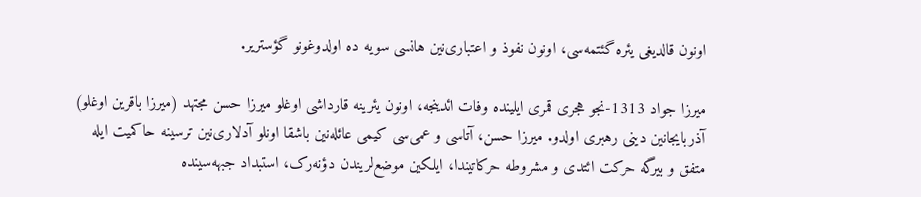اونون قالدیغی یئره گئتمه‌سی، اونون نفوذ و اعتباری‌نین هانسی سویه ده اولدوغونو گؤستریر.

میرزا جواد 1313-نجو هجری قمری ایلینده وفات ائدینجه، اونون یئرینه قارداشی اوغلو میرزا حسن مجتهد (میرزا باقرین اوغلو) آذربایجانین دینی رهبری اولدو. میرزا حسن، آتاسی و عمی‌سی کیمی عائله‌نین باشقا اونلو آدلاری‌نین ترسینه حاکمیت ایله متفق و بیرگه حرکت ائتدی و مشروطه حرکاتیندا، ایلکین موضع‌لریندن دؤنه‌رک، استبداد جبهه‌سینده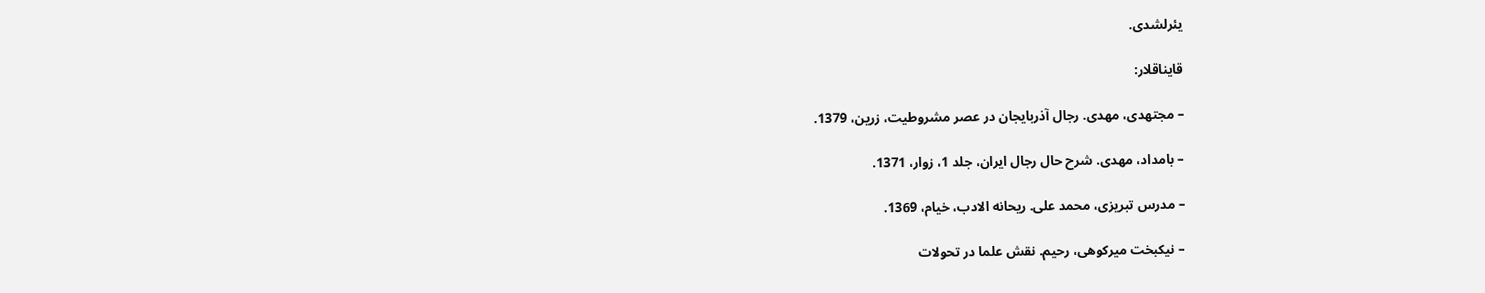یئرلشدی.

قایناقلار:

– مجتهدی، مهدی. رجال آذربایجان در عصر مشروطیت، زرین، 1379.

– بامداد، مهدی. شرح حال رجال ایران، جلد 1، زوار، 1371.

– مدرس تبریزی، محمد علی. ریحانه الادب، خیام، 1369.

– نیکبخت میرکوهی، رحیم. نقش علما در تحولات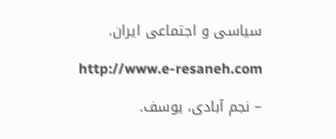سیاسی و اجتماعی ایران.

http://www.e-resaneh.com

– نجم آبادی، یوسف.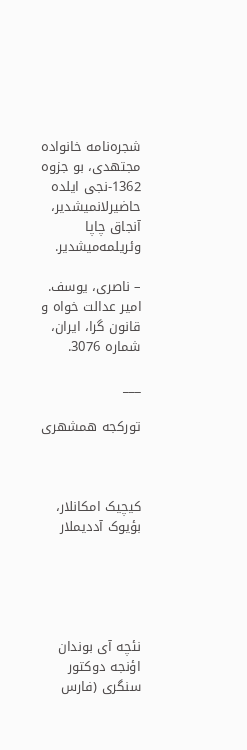شجره‌نامه خانواده مجتهدی، بو جزوه 1362-نجی ایلده حاضیرلانمیشدیر، آنجاق چاپا وئریلمه‌میشدیر.

– ناصری، یوسف. امیر عدالت خواه و قانون گرا، ایران، شماره 3076.

___

تورکجه همشهری



کیچیک امکانلار، بؤیوک آددیملار





نئچه آی بوندان اؤنجه دوکتور سنگری (فارس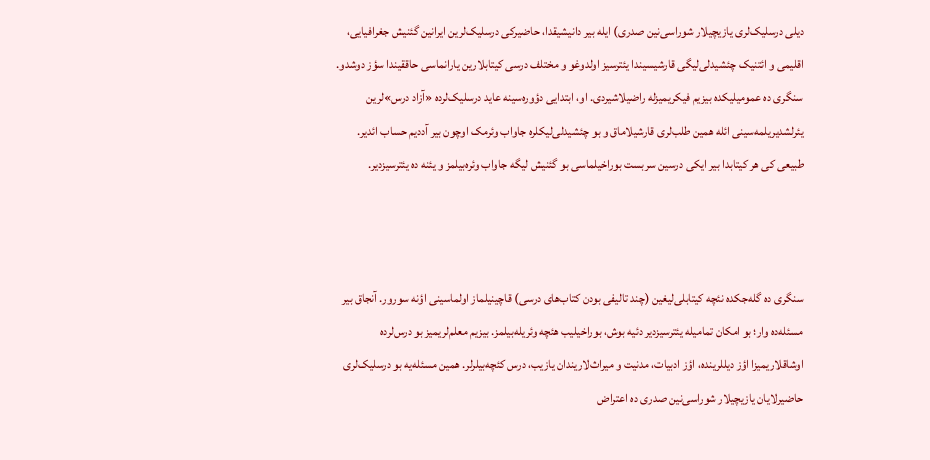دیلی درسلیک‌لری یازیچیلار شوراسی‌نین صدری) ایله بیر دانیشیقدا، حاضیرکی درسلیک‌لرین ایرانین گئنیش جغرافیایی، اقلیمی و ائتنیک چئشیدلی‌لیگی قارشیسیندا یئترسیز اولدوغو و مختلف درسی کیتابلارین یارانماسی حاققیندا سؤز دوشدو. سنگری ده عمومیلیکده بیزیم فیکریمیزله راضیلاشیردی. او، ابتدایی دؤوره‌سینه عاید درسلیک‌لرده «آزاد درس»لرین یئرلشدیریلمه‌سینی ائله همین طلب‌لری قارشیلاماق و بو چئشیدلی‌لیکلره جاواب وئرمک اوچون بیر آددیم حساب ائدیر. طبیعی کی هر کیتابدا بیر ایکی درسین سربست بوراخیلماسی بو گئنیش لیگه جاواب وئره‌بیلمز و یئنه ده یئترسیزدیر.



سنگری ده گله‌جکده نئچه کیتابلی‌لیغین (چند تالیفی بودن کتاب‌های درسی) قاچینیلماز اولماسینی اؤنه سورور. آنجاق بیر مسئله‌ده وار؛ بو امکان تمامیله یئترسیزدیر دئیه بوش، بوراخیلیب هئچه وئریله‌بیلمز. بیزیم معلم‌لریمیز بو درس‌لرده اوشاقلاریمیزا اؤز دیللرینده، اؤز ادبیات، مدنیت و میراث‌لاریندان یازیب، درس کئچه‌بیلرلر. همین مسئله‌یه بو درسلیک‌لری حاضیرلایان یازیچیلار شوراسی‌نین صدری ده اعتراض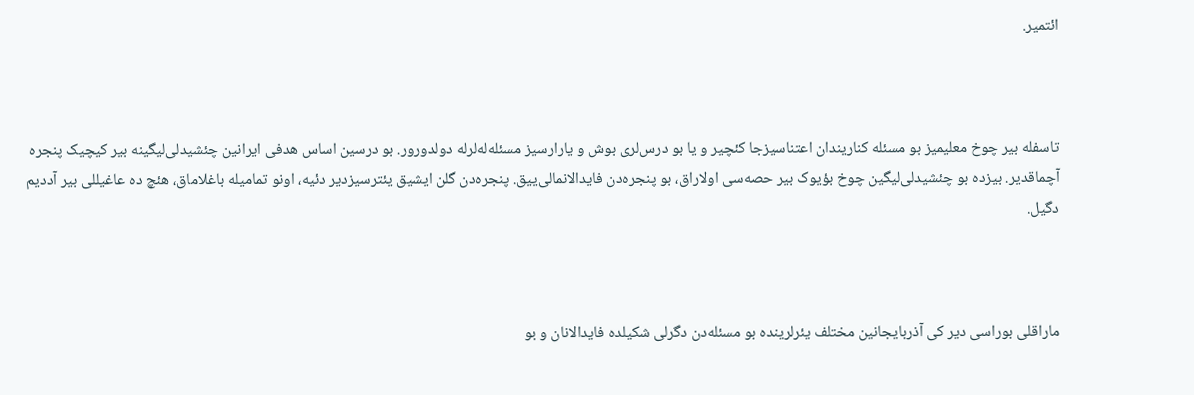ائتمیر.



تاسفله بیر چوخ معلیمیز بو مسئله کناریندان اعتناسیزجا کئچیر و یا بو درس‌لری بوش و یارارسیز مسئله‌له‌لرله دولدورور. بو درسین اساس هدفی ایرانین چئشیدلی‌لیگینه بیر کیچیک پنجره آچماقدیر. بیزده بو چئشیدلی‌لیگین چوخ بؤیوک بیر حصه‌سی اولاراق، بو پنجره‌دن فایدالانمالی‌ییق. پنجره‌دن گلن ایشیق یئترسیزدیر دئیه، اونو تمامیله باغلاماق، هئچ ده عاغیللی بیر آددیم دگیل.



ماراقلی بوراسی دیر کی آذربایجانین مختلف یئرلرینده بو مسئله‌دن دگرلی شکیلده فایدالانان و بو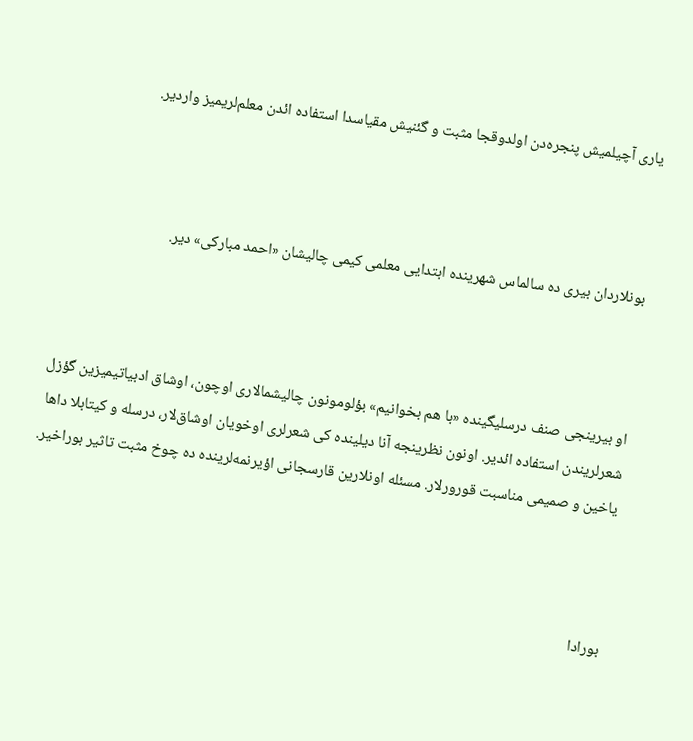یاری آچیلمیش پنجره‌دن اولدوقجا مثبت و گئنیش مقیاسدا استفاده ائدن معلم‌لریمیز واردیر.



بونلاردان بیری ده سالماس شهرینده ابتدایی معلمی کیمی چالیشان «احمد مبارکی» دیر.



او بیرینجی صنف درسلیگینده «با هم بخوانیم» بؤلومونون چالیشمالاری اوچون، اوشاق ادبیاتیمیزین گؤزل شعرلریندن استفاده ائدیر. اونون نظرینجه آنا دیلینده کی شعرلری اوخویان اوشاق‌لار، درسله و کیتابلا داها یاخین و صمیمی مناسبت قورورلار. مسئله اونلارین قارسجانی اؤیرنمه‌لرینده ده چوخ مثبت تاثیر بوراخیر.



بورادا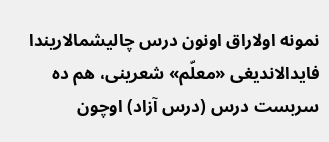نمونه اولاراق اونون درس چالیشمالاریندا فایدالاندیغی «معلّم» شعرینی، هم ده سربست درس (درس آزاد) اوچون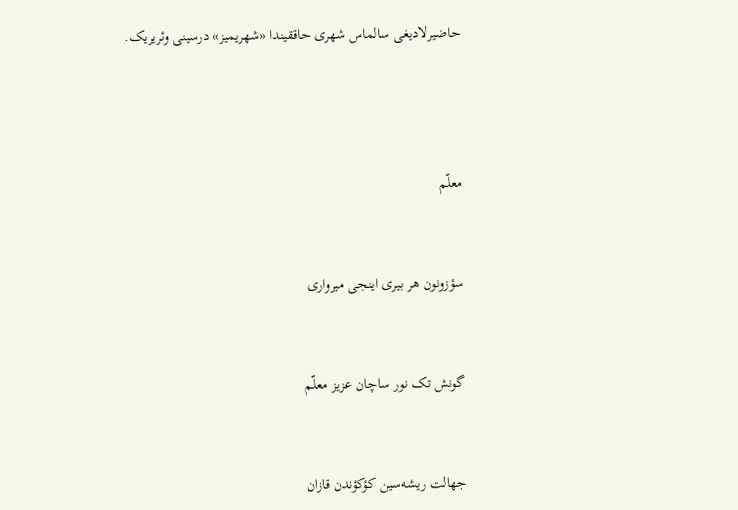حاضیرلادیغی سالماس شهری حاققیندا «شهریمیز» درسینی وئریریک.





معلّم



سؤزونون هر بیری اینجی میرواری



گونش تک نور ساچان عزیز معلّم



جهالت ریشه‌سین کؤکؤندن قازان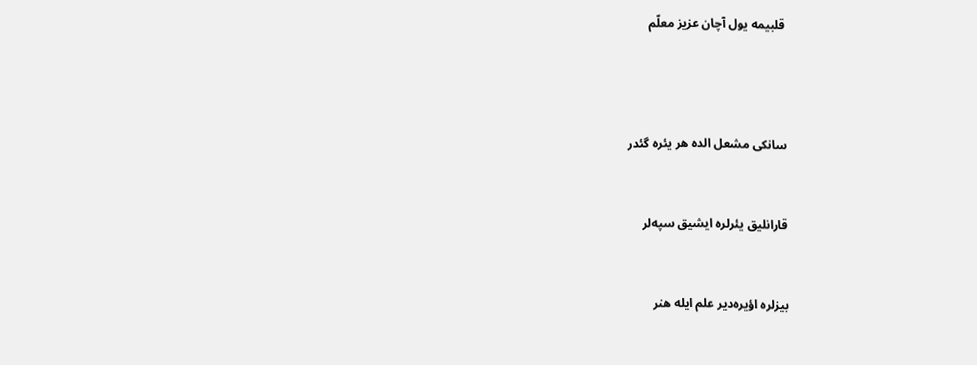قلبیمه یول آچان عزیز معلّم





سانکی مشعل الده هر یئره گئدر



قارانلیق یئرلره ایشیق سپه‌لر



بیزلره اؤیره‌دیر علم ایله هنر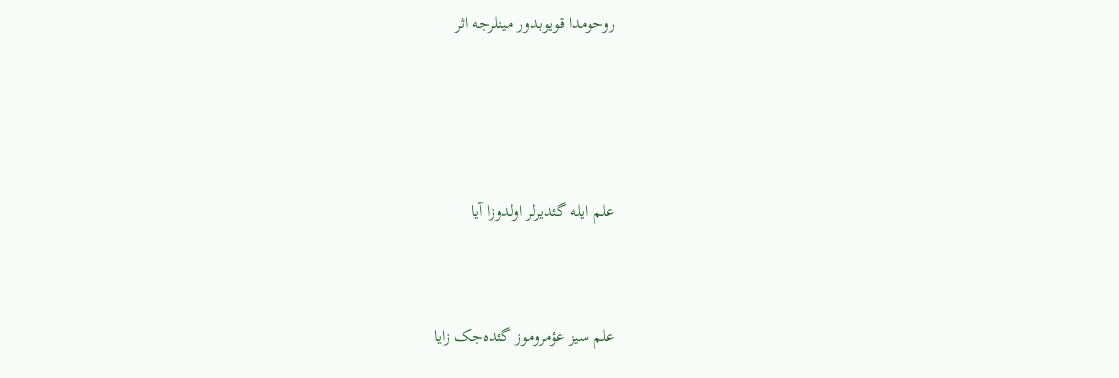روحومدا قویوبدور مینلرجه اثر





علم ایله گئدیرلر اولدوزا آیا



علم سیز عؤمروموز گئده‌جک زایا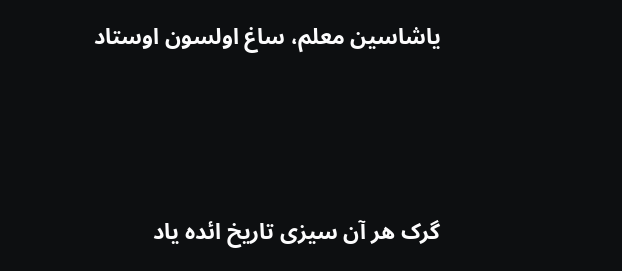یاشاسین معلم، ساغ اولسون اوستاد



گرک هر آن سیزی تاریخ ائده یاد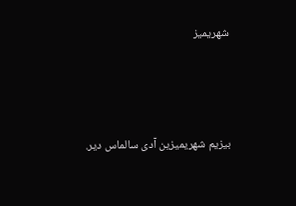شهریمیز



بیزیم شهریمیزین آدی سالماس دیر.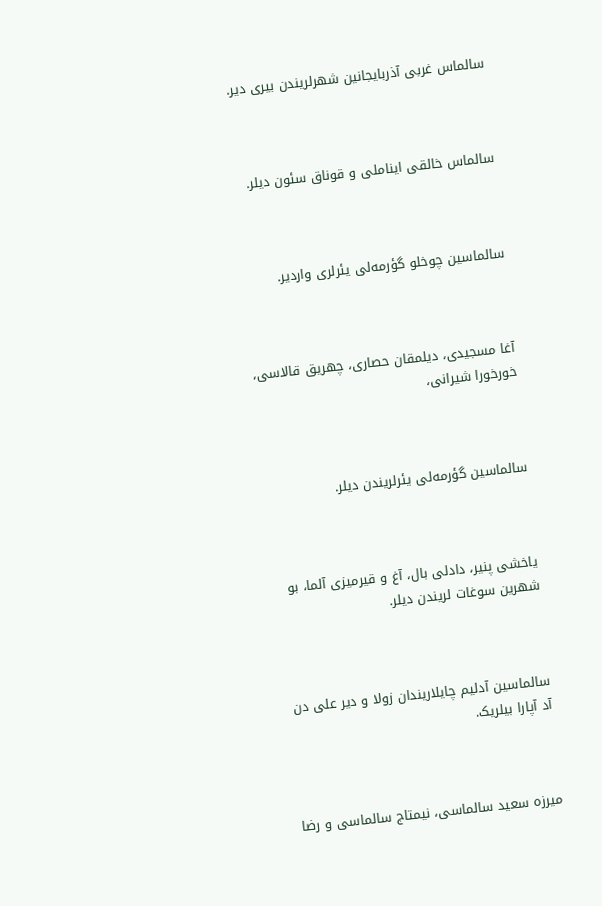سالماس غربی آذربایجانین شهرلریندن بیری دیر.



سالماس خالقی ایناملی و قوناق سئون دیلر.



سالماسین چوخلو گؤرمه‌لی یئرلری واردیر.



آغا مسجیدی، دیلمقان حصاری، چهریق قالاسی، خورخورا شیرانی،



سالماسین گؤرمه‌لی یئرلریندن دیلر.



یاخشی پنیر، دادلی بال، آغ و قیرمیزی آلما، بو شهرین سوغات لریندن دیلر.



سالماسین آدلیم چایلاریندان زولا و دیر علی دن آد آپارا بیلریک.



میرزه سعید سالماسی، نیمتاج سالماسی و رضا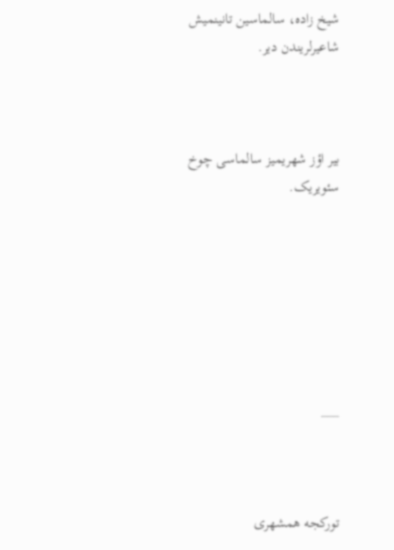شیخ زاده، سالماسین تانینمیش شاعیرلریندن دیر.



بیر اؤز شهریمیز سالماسی چوخ سئویریک.







___



تورکجه همشهری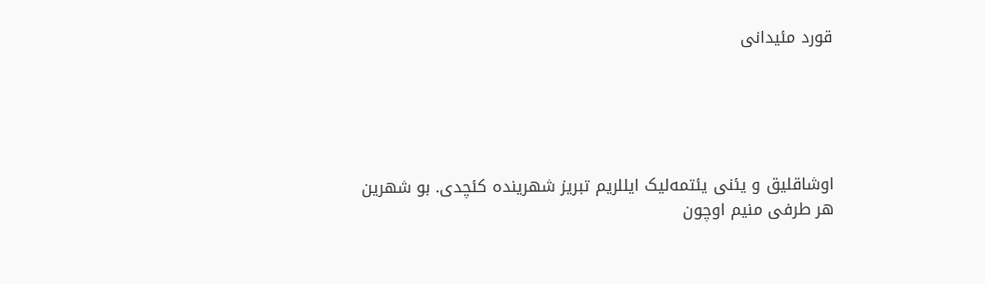قورد مئیدانی





اوشاقلیق و یئنی یئتمه‌لیک ایللریم تبریز شهرینده کئچدی. بو شهرین هر طرفی منیم اوچون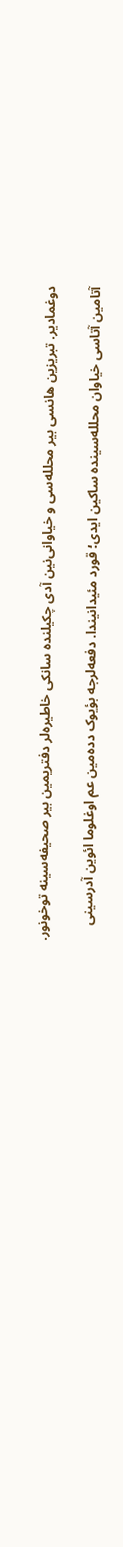دوغمادیر. تبریزین هانسی بیر محلله‌سی و خیاوانی‌نین آدی چکیلنده سانکی خاطیره‌لر دفتریمین بیر صحیفه‌سینه توخونور.

آتامین آتاسی خیاوان محلله‌سینده ساکین ایدی؛ قورد مئیدانیندا. دفعه‌لرجه بؤیوک دده‌مین عم اوغلوما ائوین آدرسینی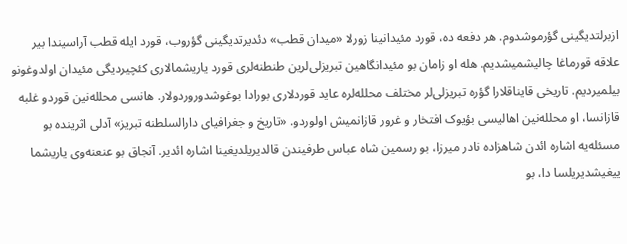ازبرلتدیگینی گؤرموشدوم. هر دفعه ده، قورد مئیدانینا زورلا «میدان قطب» دئدیرتدیگینی گؤروب، قورد ایله قطب آراسیندا بیر علاقه قورماغا چالیشمیشدیم. هله او زامان بو مئیدانگاهین تبریزلی‌لرین طنطنه‌لری قورد یاریشمالاری کئچیردیگی مئیدان اولدوغونو بیلمیردیم. تاریخی قایناقلارا گؤره تبریزلی‌لر مختلف محلله‌لره عاید قوردلاری بورادا بوغوشدوروردولار. هانسی محلله‌نین قوردو غلبه قازانسا، او محلله‌نین اهالیسی بؤیوک افتخار و غرور قازانمیش اولوردو. «تاریخ و جغرافیای دارالسلطنه تبریز» آدلی اثرینده بو مسئله‌یه اشاره ائدن شاهزاده نادر میرزا، بو رسمین شاه عباس طرفیندن قالدیریلدیغینا اشاره ائدیر. آنجاق بو عنعنه‌وی یاریشما ییغیشدیریلسا دا، بو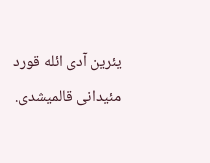یئرین آدی ائله قورد مئیدانی قالمیشدی.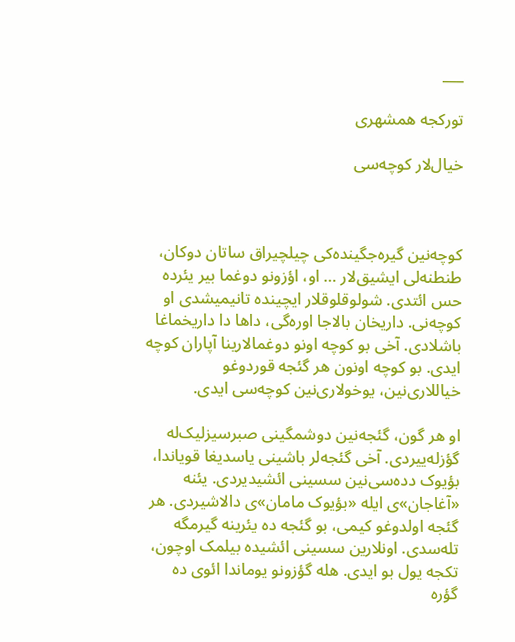___

تورکجه همشهری

خیال‌لار کوچه‌سی



کوچه‌نین گیره‌جگینده‌کی چیلچیراق ساتان دوکان، طنطنه‌لی ایشیق‌لار … او، اؤزونو دوغما بیر یئرده حس ائتدی. شولوقلوقلار ایچینده تانیمیشدی او کوچه‌نی. داریخان بالاجا اوره‌گی، داها دا داریخماغا باشلادی. آخی بو کوچه اونو دوغمالارینا آپاران کوچه ایدی. بو کوچه اونون هر گئجه قوردوغو خیاللاری‌نین، یوخولاری‌نین کوچه‌سی ایدی.

او هر گون، گئجه‌نین دوشمگینی صبرسیزلیک‌له گؤزله‌ییردی. آخی گئجه‌لر باشینی یاسدیغا قویاندا، بؤیوک دده‌سی‌نین سسینی ائشیدیردی. یئنه «آغاجان»ی ایله «بؤیوک مامان»ی دالاشیردی. هر گئجه اولدوغو کیمی، بو گئجه ‌ده یئرینه گیرمگه تله‌سدی. اونلارین سسینی ائشیده بیلمک اوچون، تکجه یول بو ایدی. هله گؤزونو یوماندا ائوی ده گؤره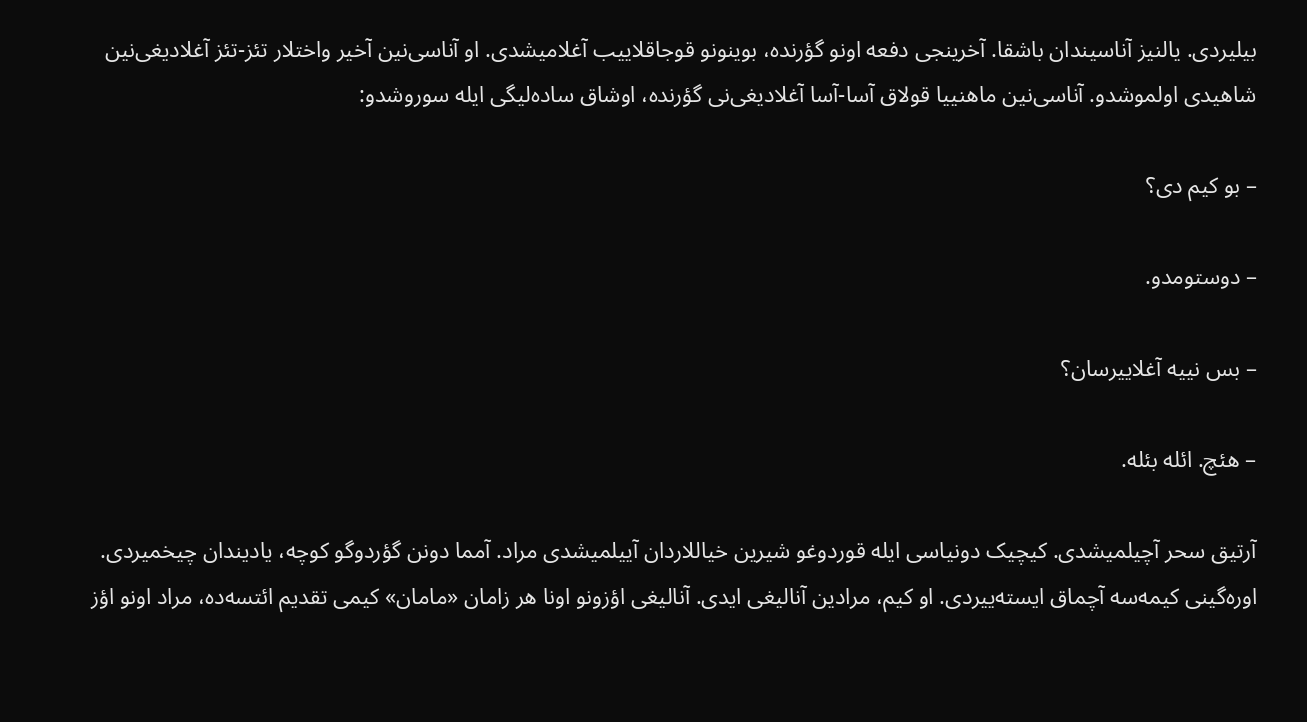بیلیردی. یالنیز آناسیندان باشقا. آخرینجی دفعه اونو گؤرنده، بوینونو قوجاقلاییب آغلامیشدی. او آناسی‌نین آخیر واختلار تئز-تئز آغلادیغی‌نین شاهیدی اولموشدو. آناسی‌نین ماهنییا قولاق آسا-آسا آغلادیغی‌نی گؤرنده، اوشاق ساده‌لیگی ایله سوروشدو:

– بو کیم دی؟

– دوستومدو.

– بس نییه آغلاییرسان؟

– هئچ. ائله بئله.

آرتیق سحر آچیلمیشدی. کیچیک دونیاسی ایله قوردوغو شیرین خیاللاردان آییلمیشدی مراد. آمما دونن گؤردوگو کوچه، یادیندان چیخمیردی. اوره‌گینی کیمه‌سه آچماق ایسته‌ییردی. او کیم، مرادین آنالیغی ایدی. آنالیغی اؤزونو اونا هر زامان «مامان» کیمی تقدیم ائتسه‌ده، مراد اونو اؤز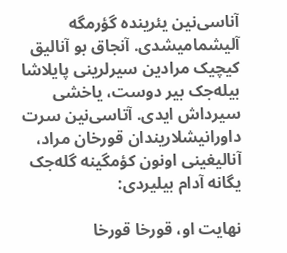آناسی‌نین یئرینده گؤرمگه آلیشمامیشدی. آنجاق بو آنالیق کیچیک مرادین سیرلرینی پایلاشا بیله‌جک بیر دوست، یاخشی سیرداش ایدی. آتاسی‌نین سرت داورانیشلاریندان قورخان مراد، آنالیغینی اونون کؤمگینه گله‌جک یگانه آدام بیلیردی:

نهایت او، قورخا قورخا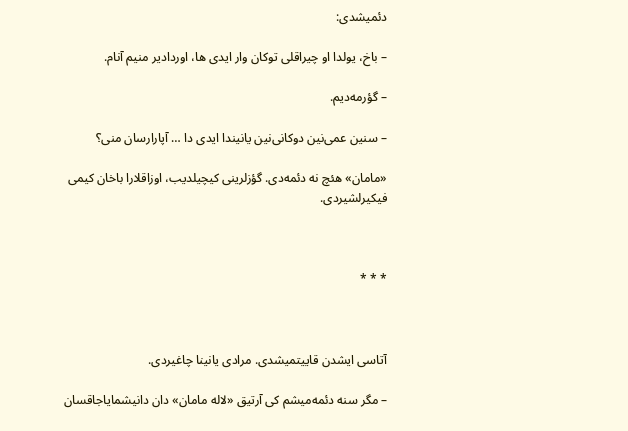دئمیشدی:

– باخ، یولدا او چیراقلی توکان وار ایدی ها، اوردادیر منیم آنام.

– گؤرمه‌دیم.

– سنین عمی‌نین دوکانی‌نین یانیندا ایدی دا … آپارارسان منی؟

«مامان» هئچ نه دئمه‌دی. گؤزلرینی کیچیلدیب، اوزاقلارا باخان کیمی فیکیرلشیردی.



* * *



آتاسی ایشدن قاییتمیشدی. مرادی یانینا چاغیردی.

– مگر سنه دئمه‌میشم کی آرتیق «لاله مامان» دان دانیشمایاجاقسان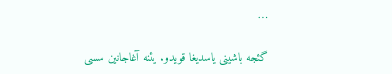…

گئجه باشینی یاسدیغا قویدو. یئنه آغاجانین سسی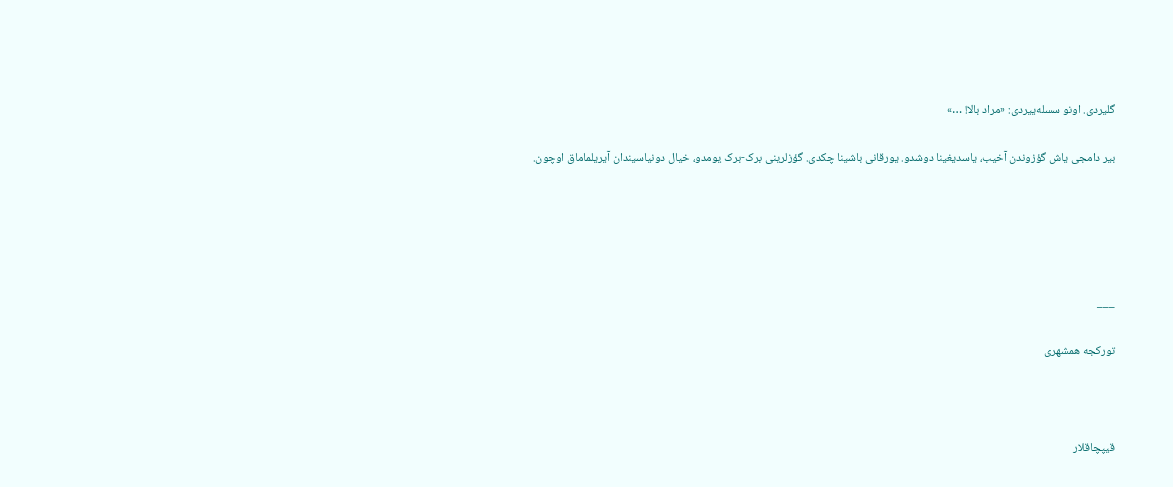گلیردی. اونو سسله‌ییردی: «مراد بالا! …»

بیر دامجی یاش گؤزوندن آخیب، یاسدیغینا دوشدو. یورقانی باشینا چکدی. گؤزلرینی برک-برک یومدو، خیال دونیاسیندان آیریلماماق اوچون.





___

تورکجه همشهری



قیپچاقلار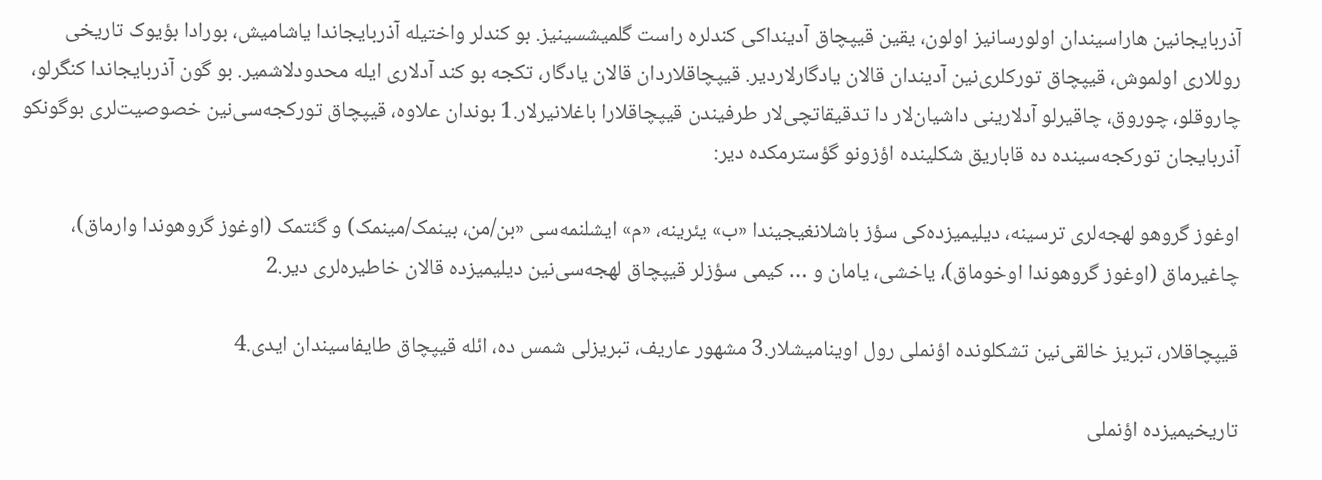آذربایجانین هاراسیندان اولورسانیز اولون، یقین قیپچاق آدینداکی کندلره راست گلمیشسینیز. بو کندلر واختیله آذربایجاندا یاشامیش، بورادا بؤیوک تاریخی روللاری اولموش، قیپچاق تورکلری‌نین آدیندان قالان یادگارلاردیر. قیپچاقلاردان قالان یادگار، تکجه بو کند آدلاری ایله محدودلاشمیر. بو گون آذربایجاندا کنگرلو، چاروقلو، چوروق، چاقیرلو آدلارینی داشیان‌لار دا تدقیقاتچی‌لار طرفیندن قیپچاقلارا باغلانیرلار.1 بوندان علاوه، قیپچاق تورکجه‌سی‌نین خصوصیت‌لری بوگونکو آذربایجان تورکجه‌سینده ده قاباریق شکلینده اؤزونو گؤسترمکده دیر:

اوغوز گروهو لهجه‌لری ترسینه، دیلیمیزده‌کی سؤز باشلانغیجیندا «ب» یئرینه، «م» ایشلنمه‌سی «بن/من، بینمک/مینمک) و گئتمک (اوغوز گروهوندا وارماق)، چاغیرماق (اوغوز گروهوندا اوخوماق)، یاخشی، یامان و … کیمی سؤزلر قیپچاق لهجه‌سی‌نین دیلیمیزده قالان خاطیره‌لری دیر.2

قیپچاقلار، تبریز خالقی‌نین تشکلونده اؤنملی رول اوینامیشلار.3 مشهور عاریف، تبریزلی شمس ده، ائله قیپچاق طایفاسیندان ایدی.4

تاریخیمیزده اؤنملی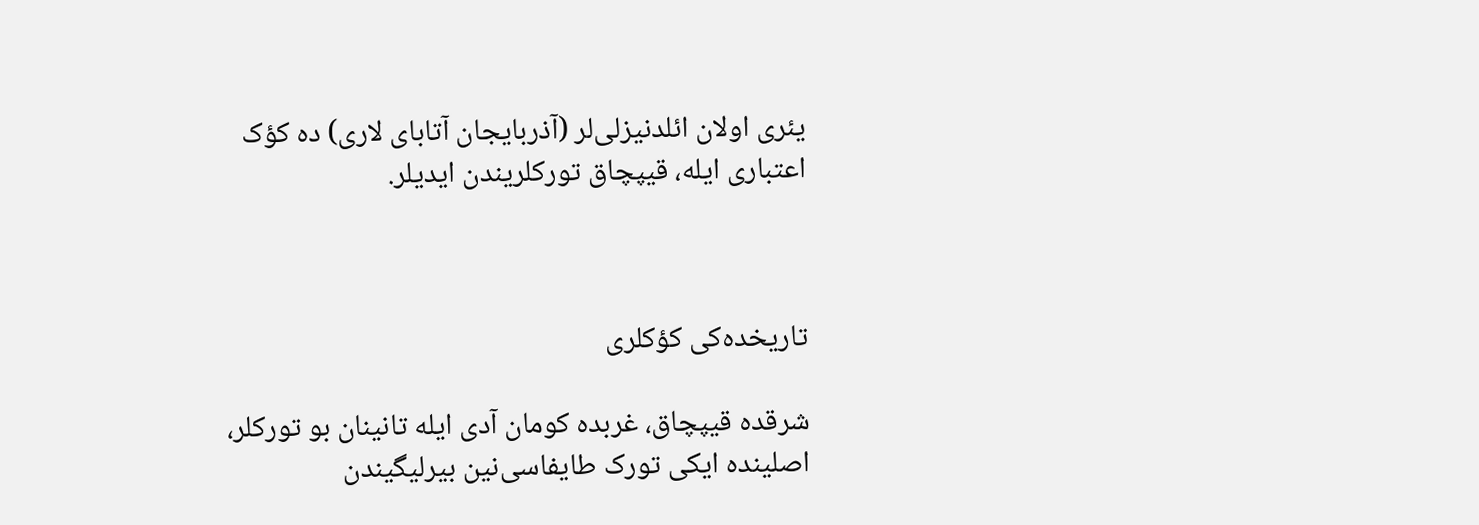یئری اولان ائلدنیزلی‌لر (آذربایجان آتابای لاری) ده کؤک اعتباری ایله، قیپچاق تورکلریندن ایدیلر.



تاریخده‌کی کؤکلری

شرقده قیپچاق، غربده کومان آدی ایله تانینان بو تورکلر، اصلینده ایکی تورک طایفاسی‌نین بیرلیگیندن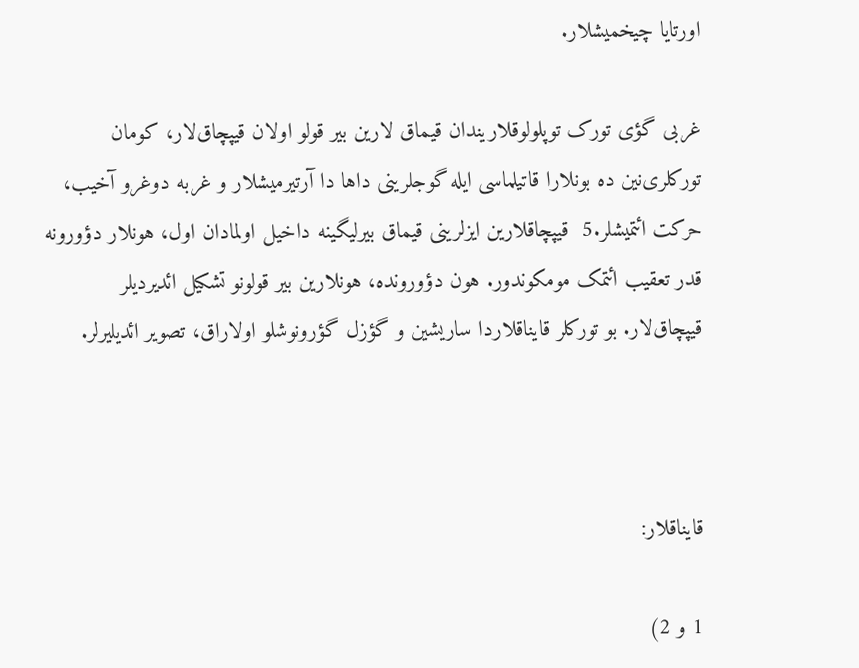اورتایا چیخمیشلار.

غربی گؤی تورک توپلولوقلاریندان قیماق لارین بیر قولو اولان قیپچاق‌لار، کومان تورکلری‌نین ده بونلارا قاتیلماسی ایله گوجلرینی داها دا آرتیرمیشلار و غربه دوغرو آخیب، حرکت ائتمیشلر.5  قیپچاقلارین ایزلرینی قیماق بیرلیگینه داخیل اولمادان اول، هونلار دؤورونه قدر تعقیب ائتمک مومکوندور. هون دؤورونده، هونلارین بیر قولونو تشکیل ائدیردیلر قیپچاق‌لار. بو تورکلر قایناقلاردا ساریشین و گؤزل گؤرونوشلو اولاراق، تصویر ائدیلیرلر.



قایناقلار:

1 و 2)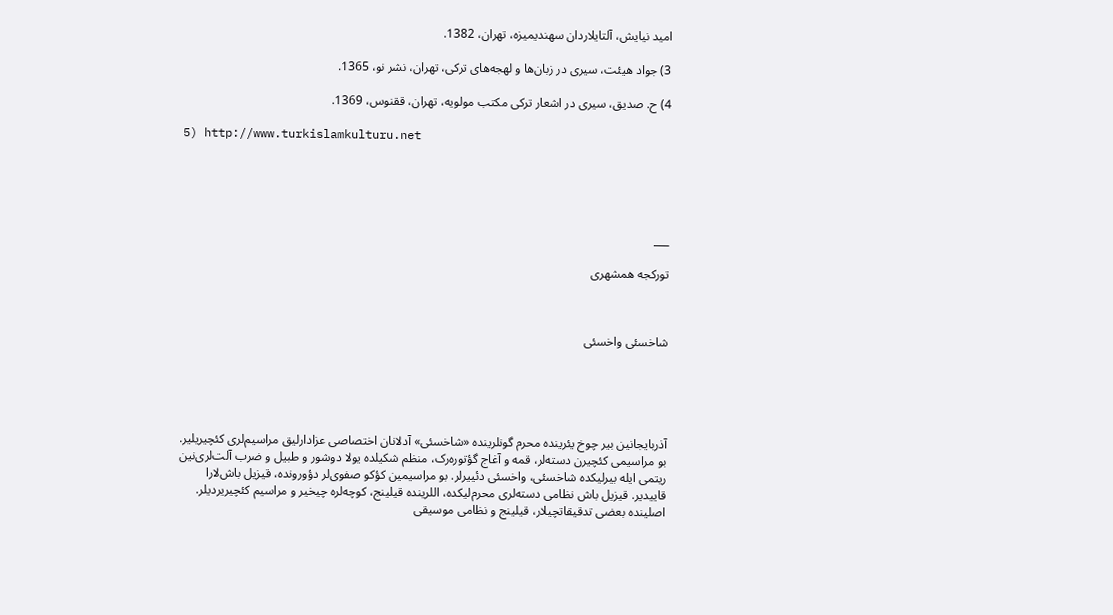امید نیایش، آلتایلاردان سهندیمیزه، تهران، 1382.

3) جواد هیئت، سیری در زبان‌ها و لهجه‌های ترکی، تهران، نشر نو، 1365.

4) ح. صدیق، سیری در اشعار ترکی مکتب مولویه، تهران، ققنوس، 1369.

5) http://www.turkislamkulturu.net





___

تورکجه همشهری



شاخسئی واخسئی





آذربایجانین بیر چوخ یئرینده محرم گونلرینده «شاخسئی» آدلانان اختصاصی عزادارلیق مراسیم‌لری کئچیریلیر. بو مراسیمی کئچیرن دسته‌لر، قمه و آغاج گؤتوره‌رک، منظم شکیلده یولا دوشور و طبیل و ضرب آلت‌لری‌نین ریتمی ایله بیرلیکده شاخسئی، واخسئی دئییرلر. بو مراسیمین کؤکو صفوی‌لر دؤورونده، قیزیل باش‌لارا قاییدیر. قیزیل باش نظامی دسته‌لری محرم‌لیکده، اللرینده قیلینج، کوچه‌لره چیخیر و مراسیم کئچیریردیلر. اصلینده بعضی تدقیقاتچیلار، قیلینج و نظامی موسیقی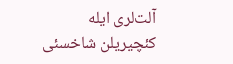آلت‌لری ایله کئچیریلن شاخسئی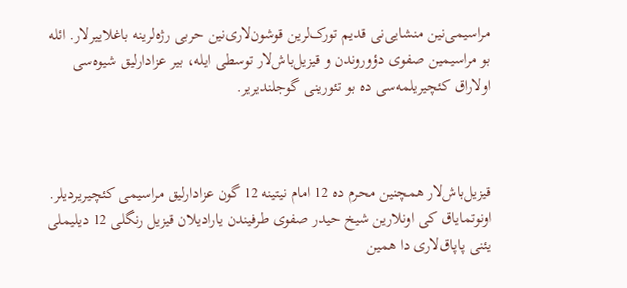مراسیمی‌نین منشایی‌نی قدیم تورک‌لرین قوشون‌لاری‌نین حربی رژه‌لرینه باغلاییرلار. ائله بو مراسیمین صفوی دؤوروندن و قیزیل‌باش‌لار توسطی ایله، بیر عزادارلیق شیوه‌سی اولاراق کئچیریلمه‌سی ده بو تئورینی گوجلندیریر.



قیزیل‌باش‌لار همچنین محرم ده 12 امام نیتینه 12 گون عزادارلیق مراسیمی کئچیریردیلر. اونوتمایاق کی اونلارین شیخ حیدر صفوی طرفیندن یارادیلان قیزیل رنگلی 12 دیلیملی یئنی پاپاق‌لاری دا همین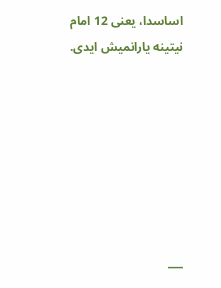اساسدا، یعنی 12 امام نیتینه یارانمیش ایدی.







___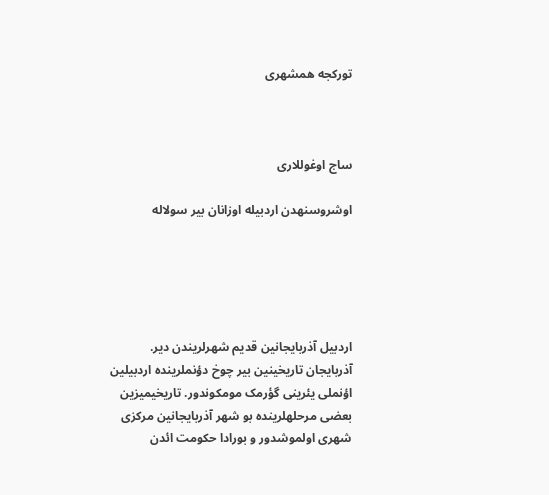تورکجه همشهری



ساج اوغوللاری

اوشروسنهدن اردبیله اوزانان بیر سولاله





اردبیل آذربایجانین قدیم شهرلریندن دیر. آذربایجان تاریخینین بیر چوخ دؤنملرینده اردبیلین اؤنملی یئرینی گؤرمک مومکوندور. تاریخیمیزین بعضی مرحلهلرینده بو شهر آذربایجانین مرکزی شهری اولموشدور و بورادا حکومت ائدن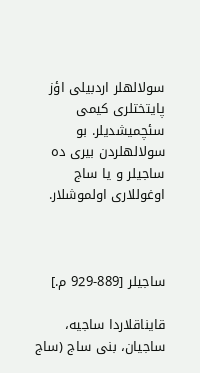سولالهلر اردبیلی اؤز پایتختلری کیمی سئچمیشدیلر. بو سولالهلردن بیری ده ساجیلر و یا ساج اوغوللاری اولموشلار.



ساجیلر [889-929 م.]

قایناقلاردا ساجیه، ساجیان، بنی ساج (ساج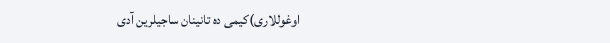اوغوللاری)کیمی ده تانینان ساجیلرین آدی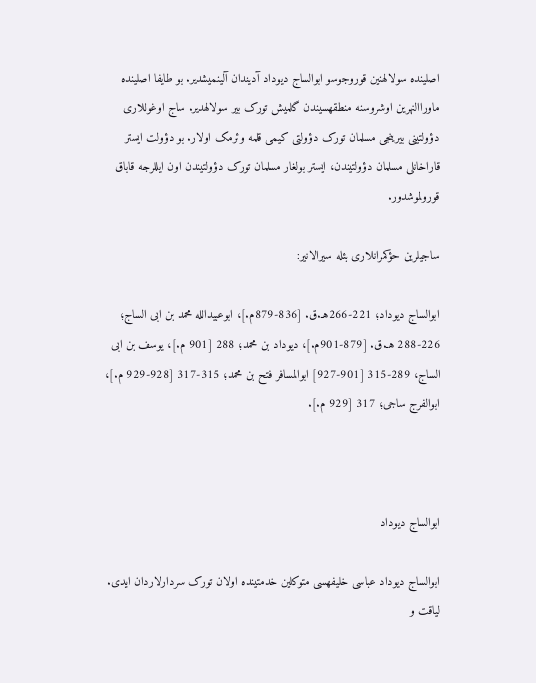اصلینده سولالهنین قوروجوسو ابوالساج دیوداد آدیندان آلینمیشدیر. بو طایفا اصلینده ماوراالنهرین اوشروسنه منطقهسیندن گلمیش تورک بیر سولالهدیر. ساج اوغوللاری دؤولتینی بیرینجی مسلمان تورک دؤولتی کیمی قلمه وئرمک اولار. بو دؤولت ایستر قاراخانلی مسلمان دؤولتیندن، ایستر بولغار مسلمان تورک دؤولتیندن اون ایللرجه قاباق قورولموشدور.

ساجیلرین حؤکمرانلاری بئله سیرالانیر:

ابوالساج دیوداد؛ 221-266هـ.ق. [836-879م.]، ابوعبیدالله محمد بن ابی الساج؛ 226-288 هـ.ق. [879-901م.]، دیوداد بن محمد؛ 288 [901 م.]، یوسف بن ابی الساج، 289-315 [901-927] ابوالمسافر فتح بن محمد؛ 315-317 [928-929 م.]، ابوالفرج ساجی؛ 317 [929 م.].



ابوالساج دیوداد

ابوالساج دیوداد عباسی خلیفهسی متوکلین خدمتینده اولان تورک سردارلاردان ایدی. لیاقت و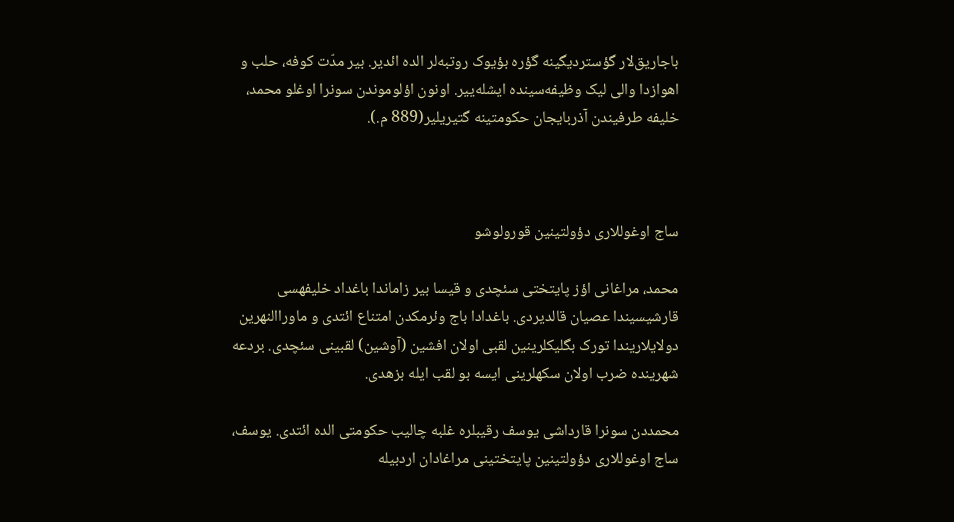باجاریق‌لار گؤستردیگینه گؤره بؤیوک روتبه‌لر الده ائدیر. بیر مدّت کوفه، حلب و اهوازدا والی لیک وظیفه‌سینده ایشله‌ییر. اونون اؤلوموندن سونرا اوغلو محمد، خلیفه طرفیندن آذربایجان حکومتینه گتیریلیر(889 م.).



ساج اوغوللاری دؤولتینین قورولوشو

محمد، مراغانی اؤز پایتختی سئچدی و قیسا بیر زاماندا باغداد خلیفهسی قارشیسیندا عصیان قالدیردی. باغدادا باج وئرمکدن امتناع ائتدی و ماوراالنهرین دولایلاریندا تورک بگلیکلرینین لقبی اولان افشین (آوشین) لقبینی سئچدی. بردعه شهرینده ضرب اولان سکهلرینی ایسه بو لقب ایله بزهدی.

محمددن سونرا قارداشی یوسف رقیبلره غلبه چالیب حکومتی الده ائتدی. یوسف، ساج اوغوللاری دؤولتینین پایتختینی مراغادان اردبیله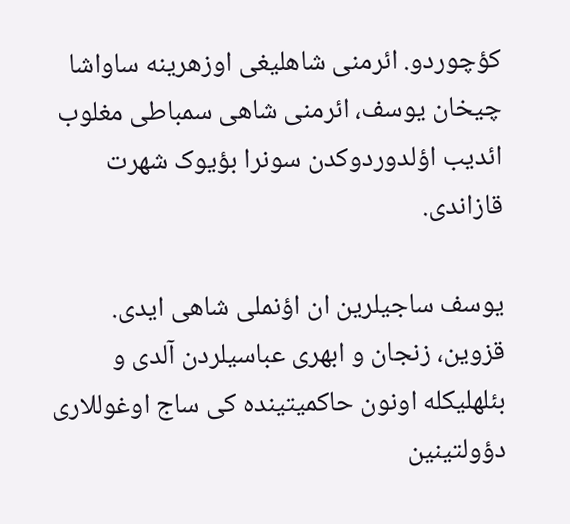کؤچوردو. ائرمنی شاهلیغی اوزهرینه ساواشا چیخان یوسف، ائرمنی شاهی سمباطی مغلوب ائدیب اؤلدوردوکدن سونرا بؤیوک شهرت قازاندی.

یوسف ساجیلرین ان اؤنملی شاهی ایدی. قزوین، زنجان و ابهری عباسیلردن آلدی و بئلهلیکله اونون حاکمیتینده کی ساج اوغوللاری دؤولتینین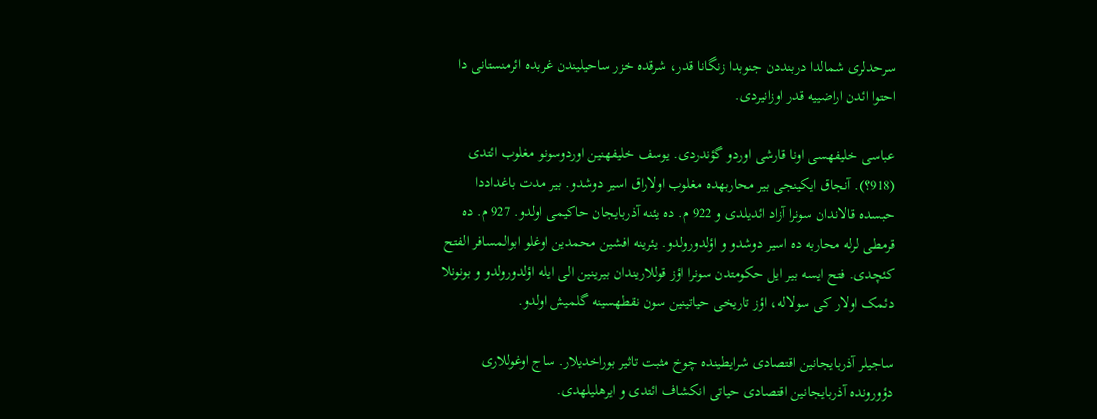سرحدلری شمالدا دربنددن جنوبدا زنگانا قدر، شرقده خزر ساحیلیندن غربده ائرمنستانی دا احتوا ائدن اراضییه قدر اوزانیردی.

عباسی خلیفهسی اونا قارشی اوردو گؤندردی. یوسف خلیفهنین اوردوسونو مغلوب ائتدی (918؟). آنجاق ایکینجی بیر محاربهده مغلوب اولاراق اسیر دوشدو. بیر مدت باغداددا حبسده قالاندان سونرا آزاد ائدیلدی و 922 م. ده یئنه آذربایجان حاکیمی اولدو. 927 م. ده قرمطی لرله محاربه ده اسیر دوشدو و اؤلدورولدو. یئرینه افشین محمدین اوغلو ابوالمسافر الفتح کئچدی. فتح ایسه بیر ایل حکومتدن سونرا اؤز قوللاریندان بیرینین الی ایله اؤلدورولدو و بونونلا دئمک اولار کی سولاله، اؤز تاریخی حیاتینین سون نقطهسینه گلمیش اولدو.

ساجیلر آذربایجانین اقتصادی شرایطینده چوخ مثبت تاثیر بوراخدیلار. ساج اوغوللاری دؤورونده آذربایجانین اقتصادی حیاتی انکشاف ائتدی و ایرهلیلهدی.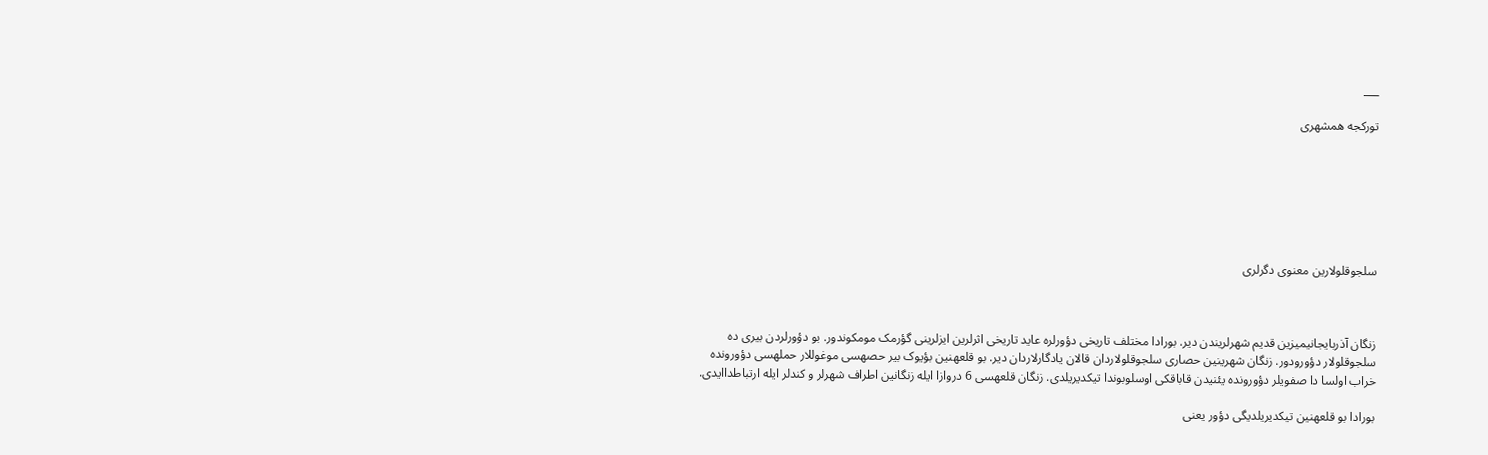___

تورکجه همشهری







سلجوقلولارین معنوی دگرلری



زنگان آذربایجانیمیزین قدیم شهرلریندن دیر. بورادا مختلف تاریخی دؤورلره عاید تاریخی اثرلرین ایزلرینی گؤرمک مومکوندور. بو دؤورلردن بیری ده سلجوقلولار دؤورودور. زنگان شهرینین حصاری سلجوقلولاردان قالان یادگارلاردان دیر. بو قلعهنین بؤیوک بیر حصهسی موغوللار حملهسی دؤورونده خراب اولسا دا صفویلر دؤورونده یئنیدن قاباقکی اوسلوبوندا تیکدیریلدی. زنگان قلعهسی 6 دروازا ایله زنگانین اطراف شهرلر و کندلر ایله ارتباطداایدی.

بورادا بو قلعهنین تیکدیریلدیگی دؤور یعنی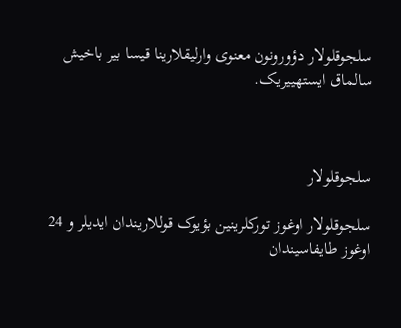سلجوقلولار دؤورونون معنوی وارلیقلارینا قیسا بیر باخیش سالماق ایستهییریک.



سلجوقلولار

سلجوقلولار اوغوز تورکلرینین بؤیوک قوللاریندان ایدیلر و 24 اوغوز طایفاسیندان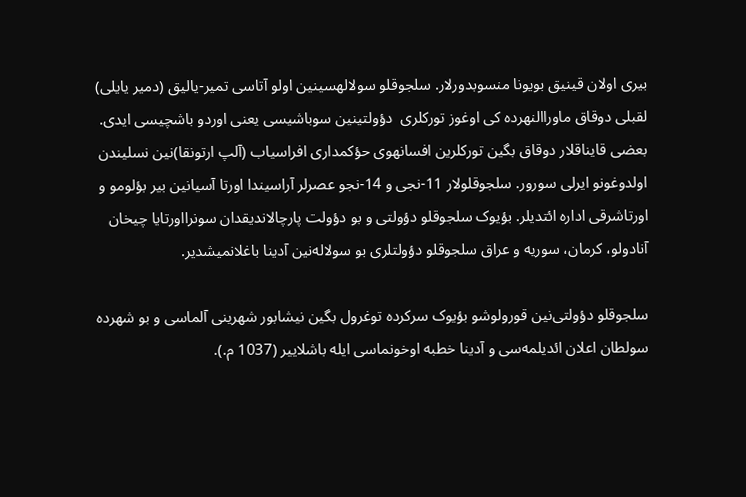بیری اولان قینیق بویونا منسوبدورلار. سلجوقلو سولالهسینین اولو آتاسی تمیر-یالیق (دمیر یایلی) لقبلی دوقاق ماوراالنهرده کی اوغوز تورکلری  دؤولتینین سوباشیسی یعنی اوردو باشچیسی ایدی. بعضی قایناقلار دوقاق بگین تورکلرین افسانهوی حؤکمداری افراسیاب (آلپ ارتونقا)نین نسلیندن اولدوغونو ایرلی سورور. سلجوقلولار 11-نجی و 14-نجو عصرلر آراسیندا اورتا آسیانین بیر بؤلومو و اورتاشرقی اداره ائتدیلر. بؤیوک سلجوقلو دؤولتی و بو دؤولت پارچالاندیقدان سونرااورتایا چیخان آنادولو، کرمان، سوریه و عراق سلجوقلو دؤولتلری بو سولاله‌نین آدینا باغلانمیشدیر.

سلجوقلو دؤولتی‌نین قورولوشو بؤیوک سرکرده توغرول بگین نیشابور شهرینی آلماسی و بو شهرده سولطان اعلان ائدیلمه‌سی و آدینا خطبه اوخونماسی ایله باشلاییر (1037 م.).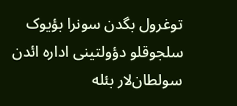توغرول بگدن سونرا بؤیوک سلجوقلو دؤولتینی اداره ائدن سولطان‌لار بئله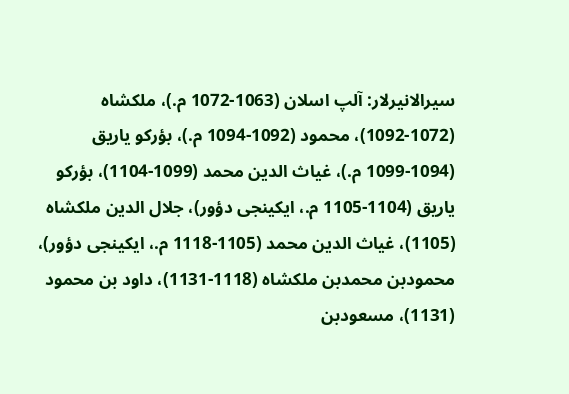سیرالانیرلار: آلپ اسلان (1063-1072 م.)، ملکشاه (1072-1092)، محمود (1092-1094 م.)، بؤرکو یاریق (1094-1099 م.)، غیاث الدین محمد (1099-1104)، بؤرکو یاریق (1104-1105 م.، ایکینجی دؤور)، جلال الدین ملکشاه (1105)، غیاث الدین محمد (1105-1118 م.، ایکینجی دؤور)، محمودبن محمدبن ملکشاه (1118-1131)، داود بن محمود (1131)، مسعودبن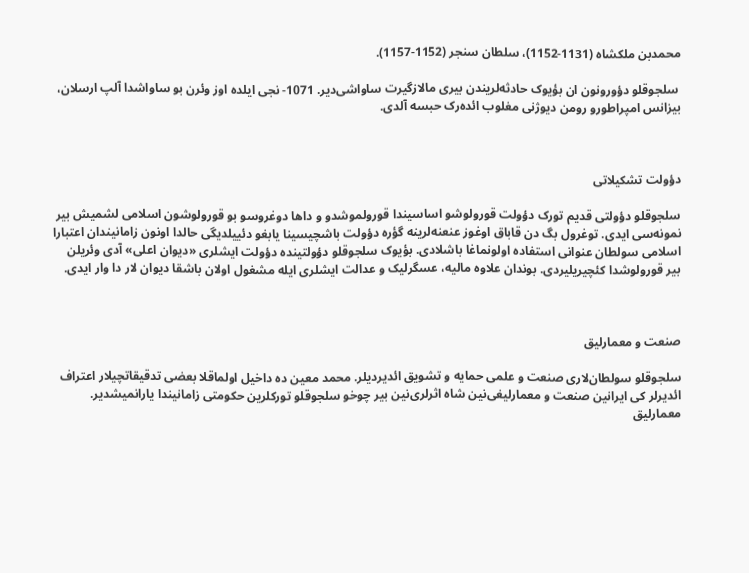محمدبن ملکشاه (1131-1152)، سلطان سنجر (1152-1157).

 سلجوقلو دؤورونون ان بؤیوک حادثه‌لریندن بیری مالازگیرت ساواشی‌دیر. 1071- نجی ایلده اوز وئرن بو ساواشدا آلپ ارسلان، بیزانس امپراطورو رومن دیوژنی مغلوب ائده‌رک حبسه آلدی.



دؤولت تشکیلاتی

سلجوقلو دؤولتی قدیم تورک دؤولت قورولوشو اساسیندا قورولموشدو و داها دوغروسو بو قورولوشون اسلامی لشمیش بیر نمونه‌سی ایدی. توغرول بگ دن قاباق اوغوز عنعنه‌لرینه گؤره دؤولت باشچیسینا یابغو دئییلدیگی حالدا اونون زامانیندان اعتبارا اسلامی سولطان عنوانی استفاده اولونماغا باشلادی. بؤیوک سلجوقلو دؤولتینده دؤولت ایشلری «دیوان اعلی» آدی وئریلن بیر قورولوشدا کئچیریلیردی. بوندان علاوه مالیه، عسگرلیک و عدالت ایشلری ایله مشغول اولان باشقا دیوان لار دا وار ایدی.



صنعت و معمارلیق

سلجوقلو سولطان‌لاری صنعت و علمی حمایه و تشویق ائدیردیلر. محمد معین ده داخیل اولماقلا بعضی تدقیقاتچیلار اعتراف ائدیرلر کی ایرانین صنعت و معمارلیغی‌نین شاه اثرلری‌نین بیر چوخو سلجوقلو تورکلرین حکومتی زامانیندا یارانمیشدیر. معمارلیق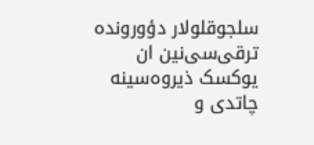سلجوقلولار دؤورونده ترقی‌سی‌نین ان یوکسک ذیروه‌سینه چاتدی و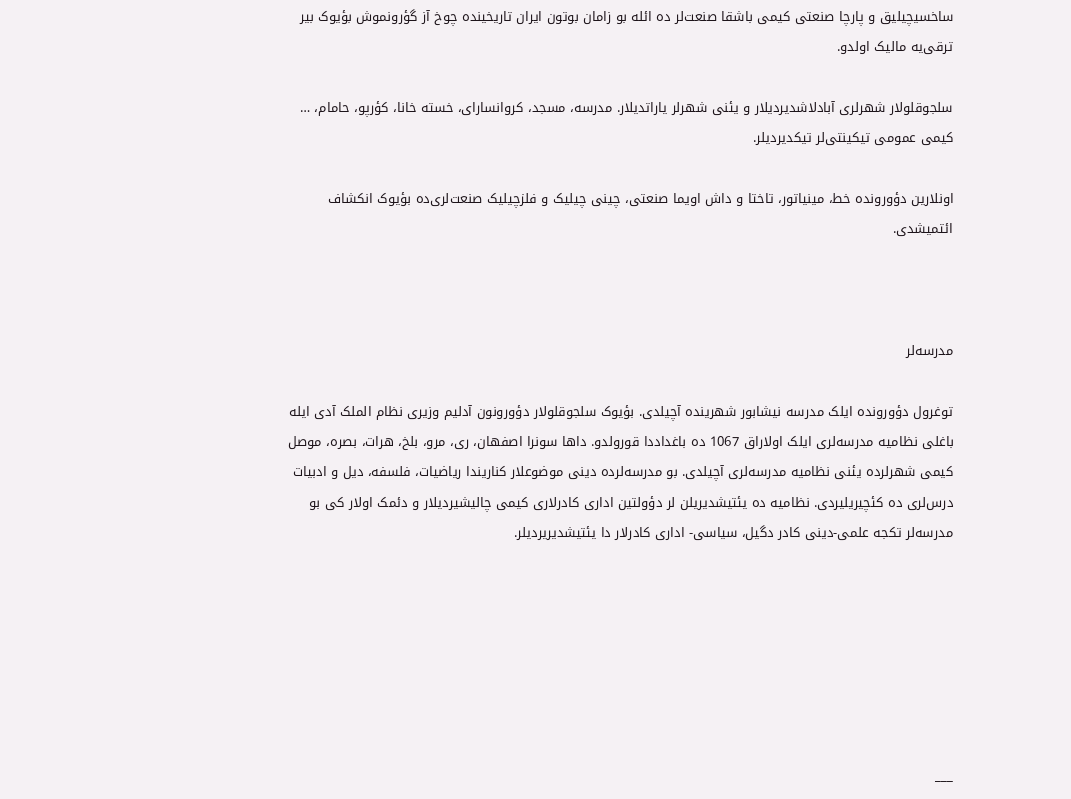ساخسیچیلیق و پارچا صنعتی کیمی باشقا صنعت‌لر ده ائله بو زامان بوتون ایران تاریخینده چوخ آز گؤرونموش بؤیوک بیر ترقی‌یه مالیک اولدو.

سلجوقلولار شهرلری آبادلاشدیردیلار و یئنی شهرلر یاراتدیلار. مدرسه، مسجد، کروانسارای، خسته خانا، کؤرپو، حامام، … کیمی عمومی تیکینتی‌لر تیکدیردیلر.

اونلارین دؤورونده خط، مینیاتور، تاختا و داش اویما صنعتی، چینی چیلیک و فلزچیلیک صنعت‌لری‌ده بؤیوک انکشاف ائتمیشدی.



مدرسه‌لر

توغرول دؤورونده ایلک مدرسه نیشابور شهرینده آچیلدی. بؤیوک سلجوقلولار دؤورونون آدلیم وزیری نظام الملک آدی ایله باغلی نظامیه مدرسه‌لری ایلک اولاراق 1067 ده باغداددا قورولدو. داها سونرا اصفهان، ری، مرو، بلخ، هرات، بصره، موصل کیمی شهرلرده یئنی نظامیه مدرسه‌لری آچیلدی. بو مدرسه‌لرده دینی موضوعلار کناریندا ریاضیات، فلسفه، دیل و ادبیات درس‌لری ده کئچیریلیردی. نظامیه ده یئتیشدیریلن لر دؤولتین اداری کادرلاری کیمی چالیشیردیلار و دئمک اولار کی بو مدرسه‌لر تکجه علمی-دینی کادر دگیل، سیاسی- اداری کادرلار دا یئتیشدیریردیلر.







___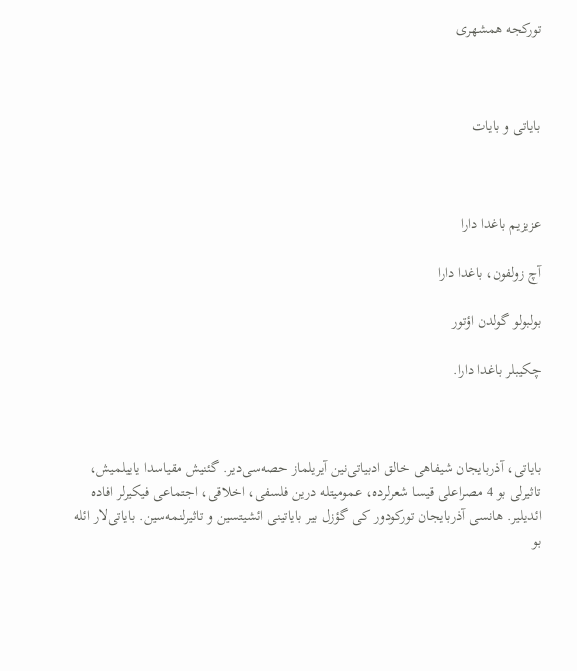تورکجه همشهری



بایاتی و بایات



عزیزیم باغدا دارا

آچ زولفون، باغدا دارا

بولبولو گولدن اؤتور

چکیبلر باغدا دارا.



بایاتی، آذربایجان شیفاهی خالق ادبیاتی‌نین آیریلماز حصه‌سی‌دیر. گئنیش مقیاسدا یاییلمیش، تاثیرلی بو 4 مصراعلی قیسا شعرلرده، عمومیتله درین فلسفی، اخلاقی، اجتماعی فیکیرلر افاده ائدیلیر. هانسی آذربایجان تورکودور کی گؤزل بیر بایاتینی ائشیتسین و تاثیرلنمه‌سین. بایاتی‌لار ائله بو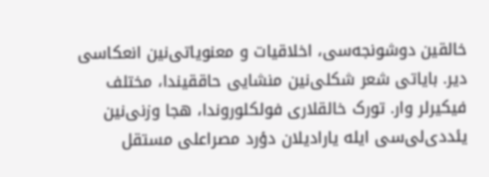خالقین دوشونجه‌سی، اخلاقیات و معنویاتی‌نین انعکاسی دیر. بایاتی شعر شکلی‌نین منشایی حاققیندا، مختلف فیکیرلر وار. تورک خالقلاری فولکلوروندا، هجا وزنی‌نین یئددی‌لی‌سی ایله یارادیلان دؤرد مصراعلی مستقل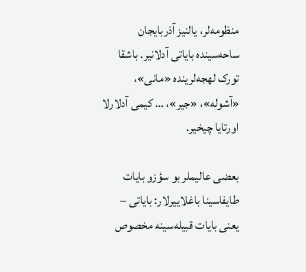منظومه‌لر، یالنیز آذربایجان ساحه‌سینده بایاتی آدلانیر. باشقا تورک لهجه‌لرینده «مانی»، «آشوله»، «جیر»، … کیمی آدلارلا اورتایا چیخیر.

بعضی عالیملر بو سؤزو بایات طایفاسینا باغلاییرلار: بایاتی – یعنی بایات قبیله‌سینه مخصوص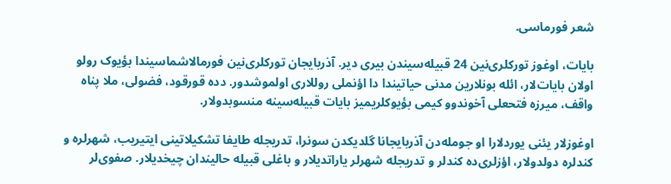شعر فورماسی.

بایات، اوغوز تورکلری‌نین 24 قبیله‌سیندن بیری دیر. آذربایجان تورکلری‌نین فورمالاشماسیندا بؤیوک رولو اولان بایات‌لار، ائله بونلارین مدنی حیاتیندا دا اؤنملی روللاری اولموشدور. دده قورقود، فضولی، ملا پناه واقف، میرزه فتحعلی آخوندوو کیمی بؤیوکلریمیز بایات قبیله‌سینه منسوبدولار.

اوغوزلار یئنی یوردلارا او جومله‌دن آذربایجانا گلدیکدن سونرا، تدریجله طایفا تشکیلاتینی ایتیریب، شهرلره و کندلره دولدولار، اؤزلری‌ده کندلر و تدریجله شهرلر یاراتدیلار و باغلی قبیله حالیندان چیخدیلار. صفوی‌لر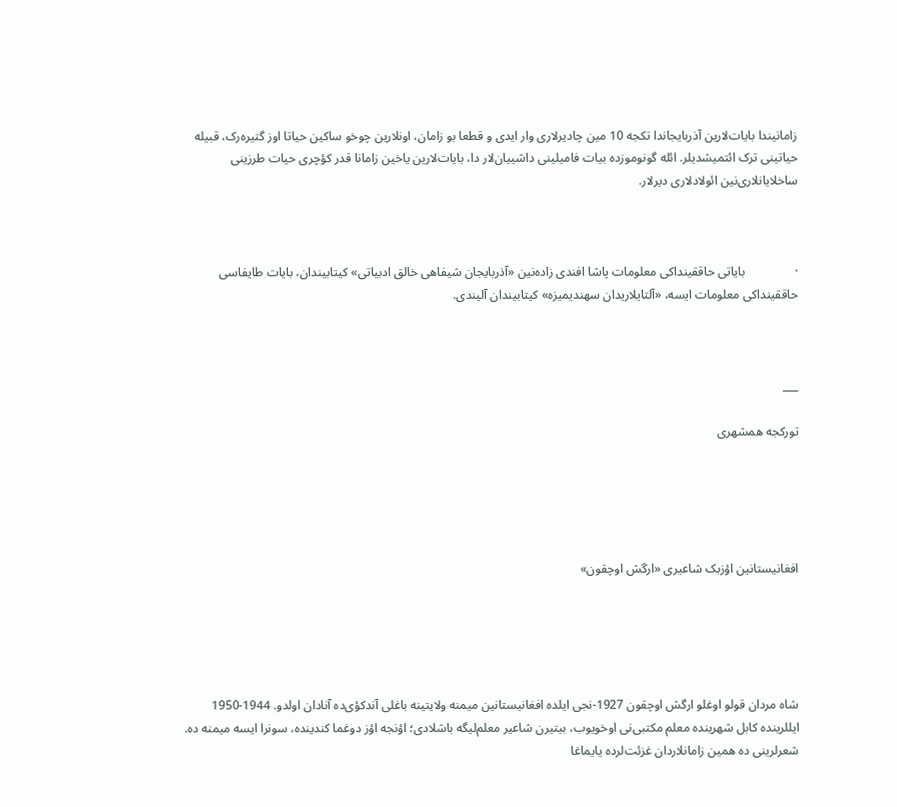زامانیندا بایات‌لارین آذربایجاندا تکجه 10 مین چادیرلاری وار ایدی و قطعا بو زامان، اونلارین چوخو ساکین حیاتا اوز گتیره‌رک، قبیله حیاتینی ترک ائتمیشدیلر. ائله گونوموزده بیات فامیلینی داشییان‌لار دا، بایات‌لارین یاخین زامانا قدر کؤچری حیات طرزینی ساخلایانلاری‌نین ائولادلاری دیرلار.



·                بایاتی حاققینداکی معلومات پاشا افندی زاده‌نین «آذربایجان شیفاهی خالق ادبیاتی» کیتابیندان، بایات طایفاسی حاققینداکی معلومات ایسه، «آلتایلاریدان سهندیمیزه» کیتابیندان آلیندی.



___

تورکجه همشهری





افغانیستانین اؤزبک شاعیری «ارگش اوچقون»





شاه مردان قولو اوغلو ارگش اوچقون 1927-نجی ایلده افغانیستانین میمنه ولایتینه باغلی آندکؤی‌ده آنادان اولدو. 1944-1950 ایللرینده کابل شهرینده معلم مکتبی‌نی اوخویوب، بیتیرن شاعیر معلم‌لیگه باشلادی؛ اؤنجه اؤز دوغما کندینده، سونرا ایسه میمنه ده. شعرلرینی ده همین زامانلاردان غزئت‌لرده یایماغا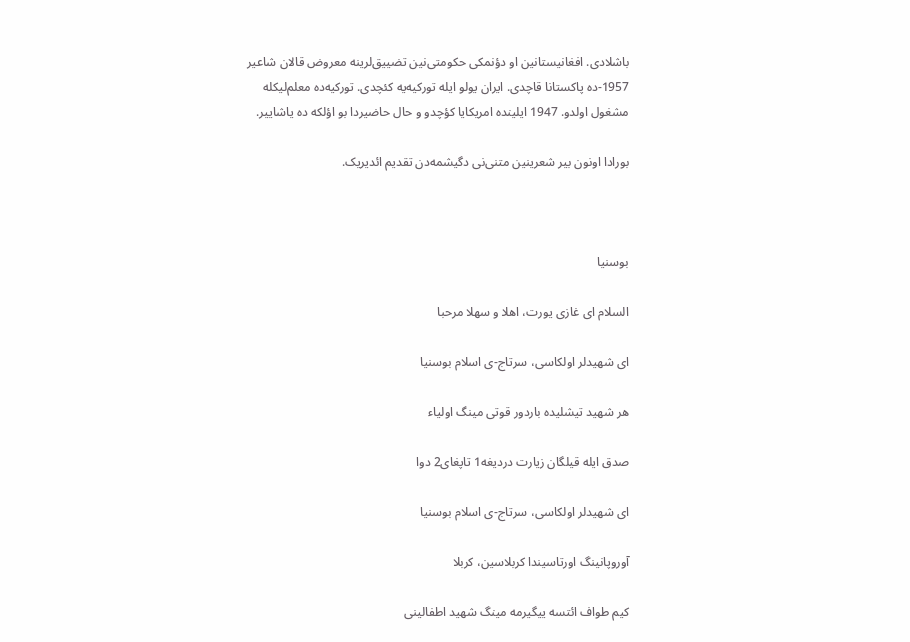باشلادی. افغانیستانین او دؤنمکی حکومتی‌نین تضییق‌لرینه معروض قالان شاعیر 1957-ده پاکستانا قاچدی. ایران یولو ایله تورکیه‌یه کئچدی. تورکیه‌ده معلم‌لیکله مشغول اولدو. 1947 ایلینده امریکایا کؤچدو و حال حاضیردا بو اؤلکه ده یاشاییر.

بورادا اونون بیر شعرینین متنی‌نی دگیشمه‌دن تقدیم ائدیریک.



بوسنیا

السلام ای غازی یورت، اهلا و سهلا مرحبا

ای شهیدلر اولکاسی، سرتاج-ی اسلام بوسنیا

هر شهید تیشلیده باردور قوتی مینگ اولیاء

صدق ایله قیلگان زیارت دردیغه1 تاپغای2 دوا

ای شهیدلر اولکاسی، سرتاج-ی اسلام بوسنیا

آوروپانینگ اورتاسیندا کربلاسین، کربلا

کیم طواف ائتسه ییگیرمه مینگ شهید اطفالینی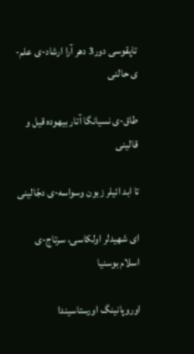تاپقوسی دور3 دهر آرا ارشاد-ی علم-ی حالنی

طاق-ی نسیانگا آتار بیهوده قیل و قالینی

تا ابد ائیلر زبون وسواسه-ی دجّالینی

ای شهیدلر اولکاسی، سرتاج-ی اسلام بوسنیا

اوروپانینگ اورستاسیندا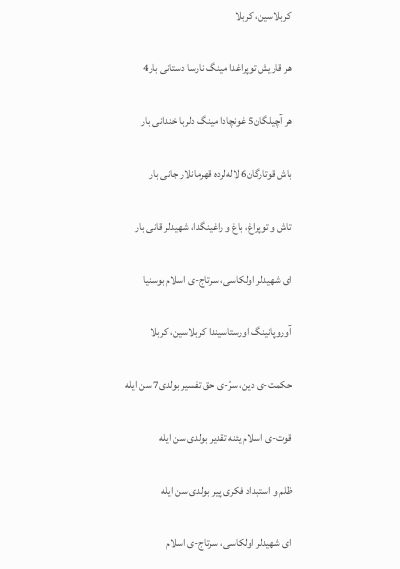کربلاسین، کربلا

هر قاریش توپراغدا مینگ نارسا دستانی بار4

هر آچیلگان5 غونچادا مینگ دلربا خندانی بار

باش قوتارگان6 لاله‌لرده قهرمانلار جانی بار

تاش و توپراغ، باغ و راغینگدا، شهیدلر قانی بار

ای شهیدلر اولکاسی، سرتاج-ی اسلام بوسنیا

آوروپانینگ اورستاسیندا کربلاسین، کربلا

حکمت-ی دین، سرّ-ی حق تفسیر بولدی7 سن ایله

قوت-ی اسلام یئنه تقدیر بولدی سن ایله

ظلم و استبداد فکری پیر بولدی سن ایله

ای شهیدلر اولکاسی، سرتاج-ی اسلام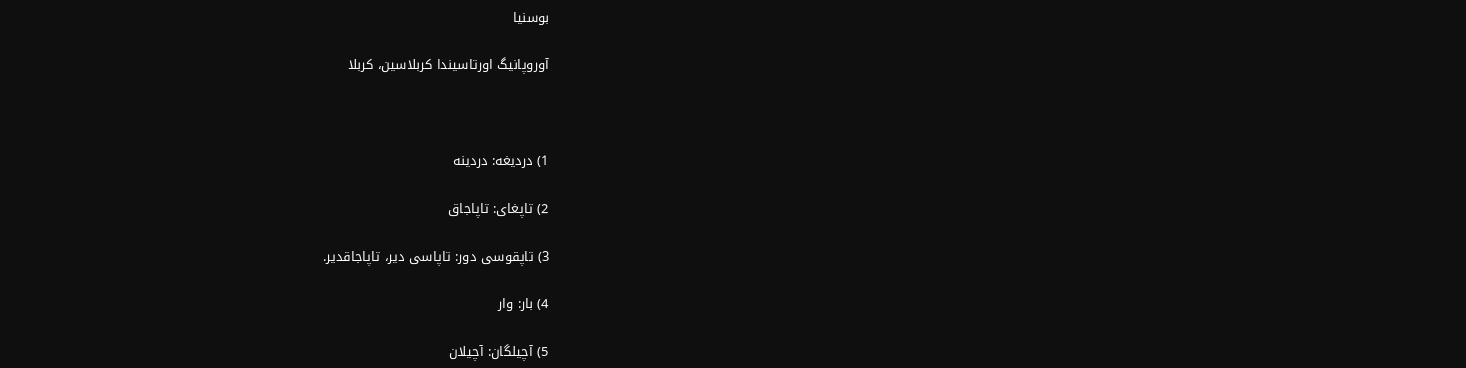بوسنیا

آوروپانیگ اورتاسیندا کربلاسین، کربلا



1) دردیغه: دردینه

2) تاپغای: تاپاجاق

3) تاپقوسی دور: تاپاسی دیر، تاپاجاقدیر.

4) بار: وار

5) آچیلگان: آچیلان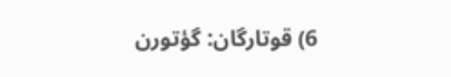6) قوتارگان: گؤتورن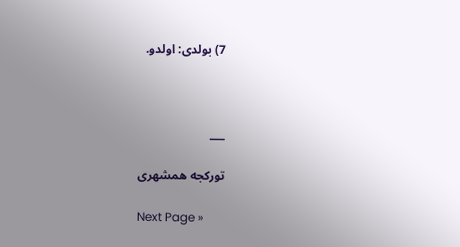7) بولدی: اولدو.



___

تورکجه همشهری

Next Page »